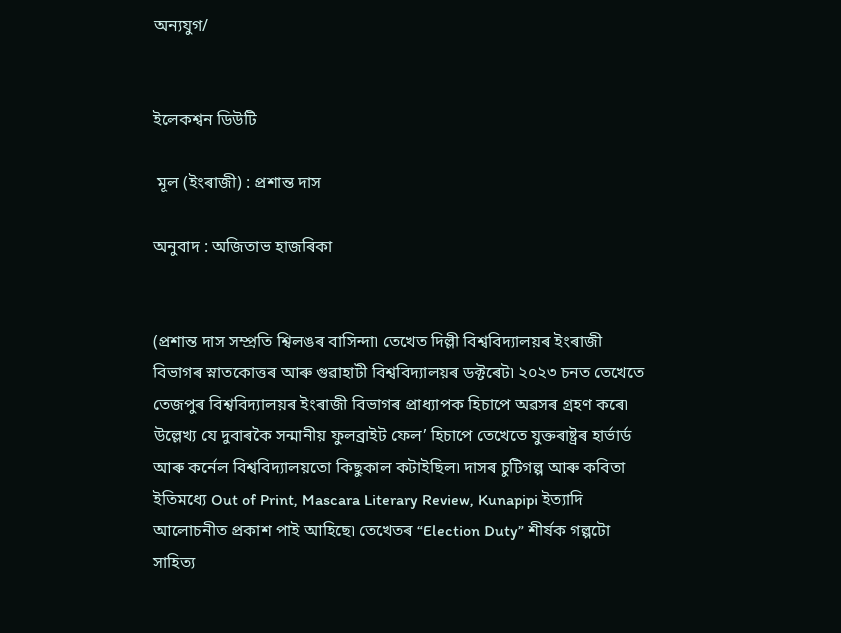অন্যযুগ/


ইলেকশ্বন ডিউটি

 মূল (ইংৰাজী) : প্ৰশান্ত দাস

অনুবাদ : অজিতাভ হাজৰিকা


(প্ৰশান্ত দাস সম্প্ৰতি শ্বিলঙৰ বাসিন্দা৷ তেখেত দিল্লী বিশ্ববিদ্যালয়ৰ ইংৰাজী বিভাগৰ স্নাতকোত্তৰ আৰু গুৱাহাটী বিশ্ববিদ্যালয়ৰ ডক্টৰেট৷ ২০২৩ চনত তেখেতে তেজপুৰ বিশ্ববিদ্যালয়ৰ ইংৰাজী বিভাগৰ প্ৰাধ্যাপক হিচাপে অৱসৰ গ্ৰহণ কৰে৷ উল্লেখ্য যে দুবাৰকৈ সন্মানীয় ফুলব্ৰাইট ফেল’ হিচাপে তেখেতে যুক্তৰাষ্ট্ৰৰ হাৰ্ভাৰ্ড আৰু কৰ্নেল বিশ্ববিদ্যালয়তো কিছুকাল কটাইছিল৷ দাসৰ চুটিগল্প আৰু কবিতা ইতিমধ্যে Out of Print, Mascara Literary Review, Kunapipi ইত্যাদি আলোচনীত প্ৰকাশ পাই আহিছে৷ তেখেতৰ “Election Duty” শীৰ্ষক গল্পটো সাহিত্য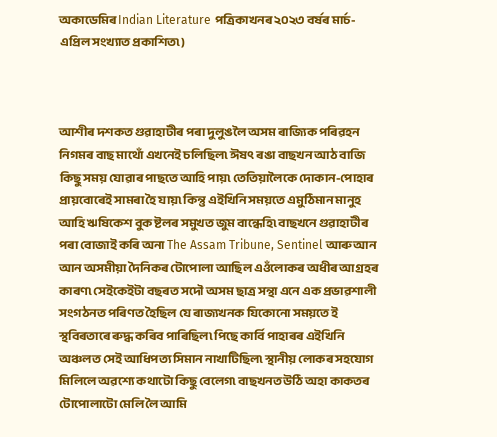অকাডেমিৰ Indian Literature পত্ৰিকাখনৰ ২০২৩ বৰ্ষৰ মাৰ্চ-এপ্ৰিল সংখ্যাত প্ৰকাশিত৷)



আশীৰ দশকত গুৱাহাটীৰ পৰা দুলুঙলৈ অসম ৰাজ্যিক পৰিৱহন নিগমৰ বাছ মাথোঁ এখনেই চলিছিল৷ ঈষৎ ৰঙা বাছখন আঠ বাজি কিছু সময় যোৱাৰ পাছতে আহি পায়৷ তেতিয়ালৈকে দোকান-পোহাৰ প্ৰায়বোৰেই সামৰা হৈ যায়৷ কিন্তু এইখিনি সময়তে এমুঠিমান মানুহ আহি ঋষিকেশ বুক ষ্টলৰ সমুখত জুম বান্ধেহি৷ বাছখনে গুৱাহাটীৰ পৰা বোজাই কৰি অনা The Assam Tribune, Sentinel আৰু আন আন অসমীয়া দৈনিকৰ টোপোলা আছিল এওঁলোকৰ অধীৰ আগ্ৰহৰ কাৰণ৷ সেইকেইটা বছৰত সদৌ অসম ছাত্ৰ সন্থা এনে এক প্ৰভাৱশালী সংগঠনত পৰিণত হৈছিল যে ৰাজ্যখনক যিকোনো সময়তে ই স্থবিৰতাৰে ৰুদ্ধ কৰিব পাৰিছিল৷ পিছে কাৰ্বি পাহাৰৰ এইখিনি অঞ্চলত সেই আধিপত্য সিমান নাখাটিছিল৷ স্থানীয় লোকৰ সহযোগ মিলিলে অৱশ্যে কথাটো কিছু বেলেগ৷ বাছখনত উঠি অহা কাকতৰ টোপোলাটো মেলি লৈ আমি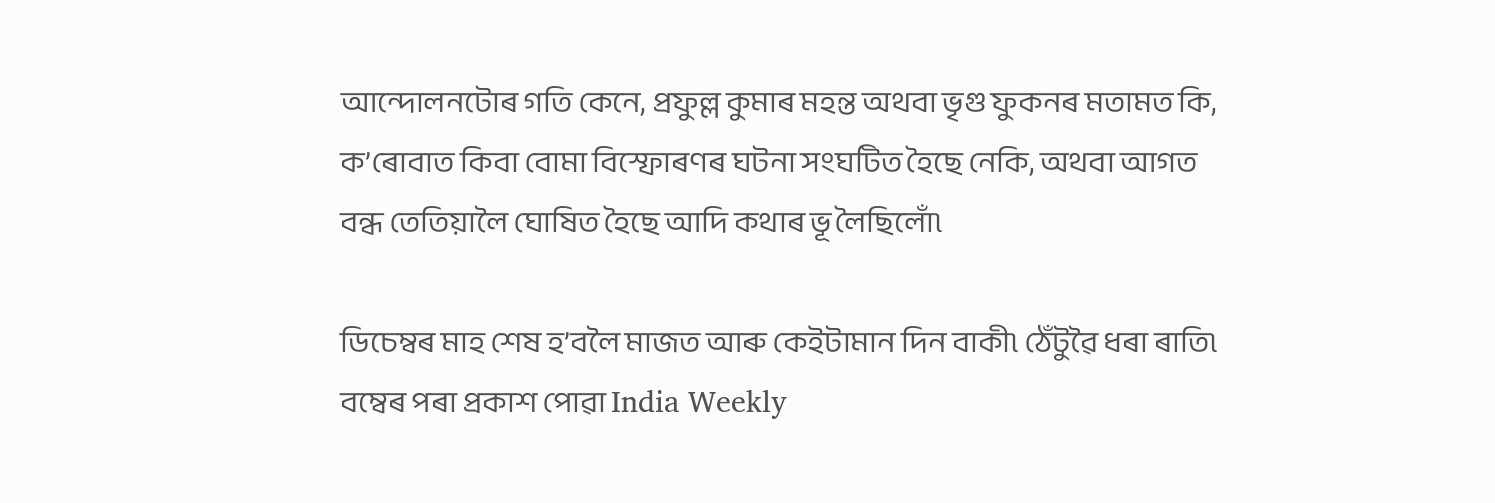আন্দোলনটোৰ গতি কেনে, প্ৰফুল্ল কুমাৰ মহন্ত অথবা ভৃগু ফুকনৰ মতামত কি, ক’ৰোবাত কিবা বোমা বিস্ফোৰণৰ ঘটনা সংঘটিত হৈছে নেকি, অথবা আগত বন্ধ তেতিয়ালৈ ঘোষিত হৈছে আদি কথাৰ ভূ লৈছিলোঁ৷

ডিচেম্বৰ মাহ শেষ হ’বলৈ মাজত আৰু কেইটামান দিন বাকী৷ ঠেঁটুৱৈ ধৰা ৰাতি৷ বম্বেৰ পৰা প্ৰকাশ পোৱা India Weekly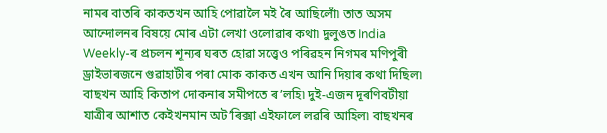নামৰ বাতৰি কাকতখন আহি পোৱালৈ মই ৰৈ আছিলোঁ৷ তাত অসম আন্দোলনৰ বিষয়ে মোৰ এটা লেখা ওলোৱাৰ কথা৷ দুলুঙত India Weekly-ৰ প্ৰচলন শূন্যৰ ঘৰত হোৱা সত্ত্বেও পৰিৱহন নিগমৰ মণিপুৰী ড্ৰাইভাৰজনে গুৱাহাটীৰ পৰা মোক কাকত এখন আনি দিয়াৰ কথা দিছিল৷ বাছখন আহি কিতাপ দোকনাৰ সমীপতে ৰ’লহি৷ দুই-এজন দূৰণিবটীয়া যাত্ৰীৰ আশাত কেইখনমান অট’ৰিক্সা এইফালে লৱৰি আহিল৷ বাছখনৰ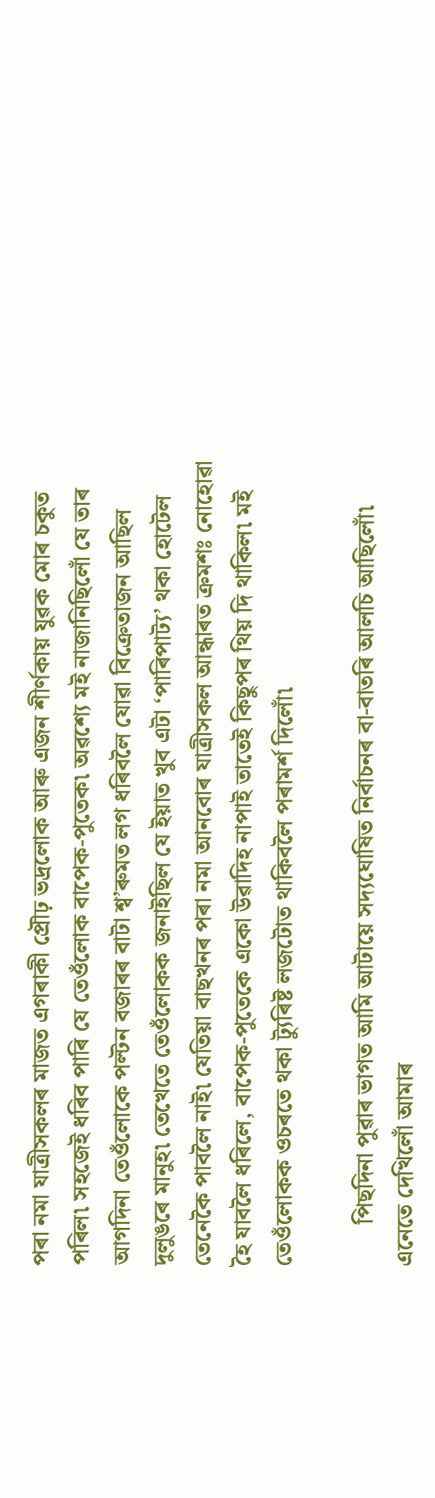পৰা নমা যাত্ৰীসকলৰ মাজত এগৰাকী প্ৰৌঢ় ভদ্ৰলোক আৰু এজন শীৰ্ণকায় যুৱক মোৰ চকুত পৰিল৷ সহজেই ধৰিব পাৰি যে তেওঁলোক বাপেক-পুতেক৷ অৱশ্যে মই নাজানিছিলোঁ যে তাৰ আগদিনা তেওঁলোকে পল্টন বজাৰৰ বাটা শ্ব’ৰুমত লগ ধৰিবলৈ যোৱা বিক্ৰেতাজন আছিল দুলুঙৰে মানুহ৷ তেখেতে তেওঁলোকক জনাইছিল যে ইয়াত খুব এটা ‘পাৰিপাট্য’ থকা হোটেল তেনেকৈ পাবলৈ নাই৷ যেতিয়া বাছখনৰ পৰা নমা আনবোৰ যাত্ৰীসকল আন্ধাৰত ক্ৰমশঃ নোহোৱা হৈ যাবলৈ ধৰিলে, বাপেক-পুতেকে একো উৱাদিহ নাপাই তাতেই কিছুপৰ থিয় দি থাকিল৷ মই তেওঁলোকক ওচৰতে থকা ট্যুৰিষ্ট লজটোত থাকিবলৈ পৰামৰ্শ দিলোঁ৷

       পিছদিনা পুৱাৰ ভাগত আমি আটায়ে সদ্যঘোষিত নিৰ্বাচনৰ বা-বাতৰি আলচি আছিলোঁ৷ এনেতে দেখিলোঁ আমাৰ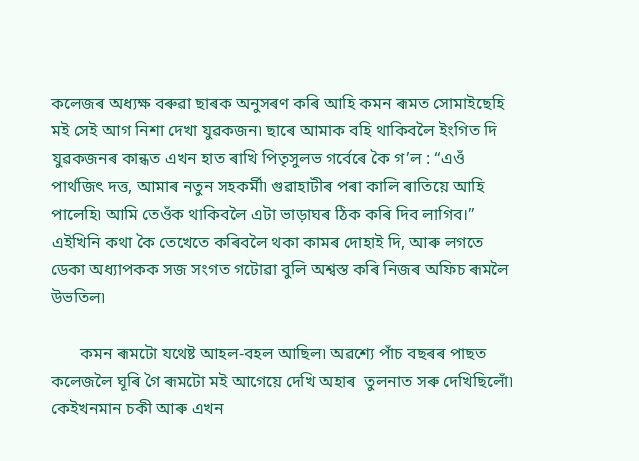কলেজৰ অধ্যক্ষ বৰুৱা ছাৰক অনুসৰণ কৰি আহি কমন ৰূমত সোমাইছেহি মই সেই আগ নিশা দেখা যুৱকজন৷ ছাৰে আমাক বহি থাকিবলৈ ইংগিত দি যুৱকজনৰ কান্ধত এখন হাত ৰাখি পিতৃসুলভ গৰ্বেৰে কৈ গ’ল : “এওঁ পাৰ্থজিৎ দত্ত, আমাৰ নতুন সহকৰ্মী৷ গুৱাহাটীৰ পৰা কালি ৰাতিয়ে আহি পালেহি৷ আমি তেওঁক থাকিবলৈ এটা ভাড়াঘৰ ঠিক কৰি দিব লাগিব।” এইখিনি কথা কৈ তেখেতে কৰিবলৈ থকা কামৰ দোহাই দি, আৰু লগতে ডেকা অধ্যাপকক সজ সংগত গটোৱা বুলি অশ্বস্ত কৰি নিজৰ অফিচ ৰূমলৈ উভতিল৷

       কমন ৰূমটো যথেষ্ট আহল-বহল আছিল৷ অৱশ্যে পাঁচ বছৰৰ পাছত কলেজলৈ ঘূৰি গৈ ৰূমটো মই আগেয়ে দেখি অহাৰ  তুলনাত সৰু দেখিছিলোঁ৷ কেইখনমান চকী আৰু এখন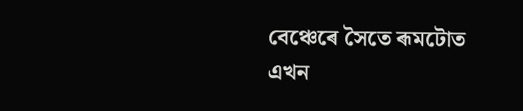বেঞ্চেৰে সৈতে ৰূমটোত এখন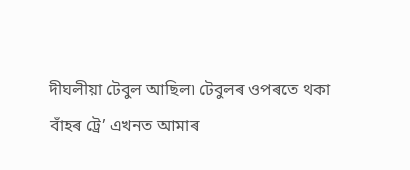দীঘলীয়া টেবুল আছিল৷ টেবুলৰ ওপৰতে থকা বাঁহৰ ট্ৰে’ এখনত আমাৰ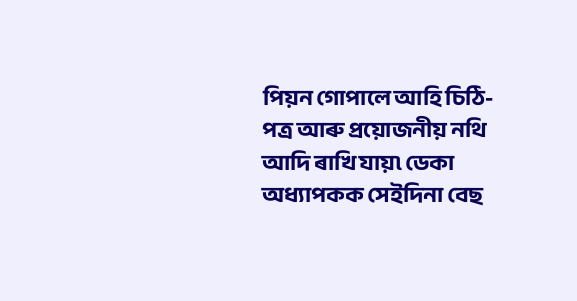পিয়ন গোপালে আহি চিঠি-পত্ৰ আৰু প্ৰয়োজনীয় নথি আদি ৰাখি যায়৷ ডেকা অধ্যাপকক সেইদিনা বেছ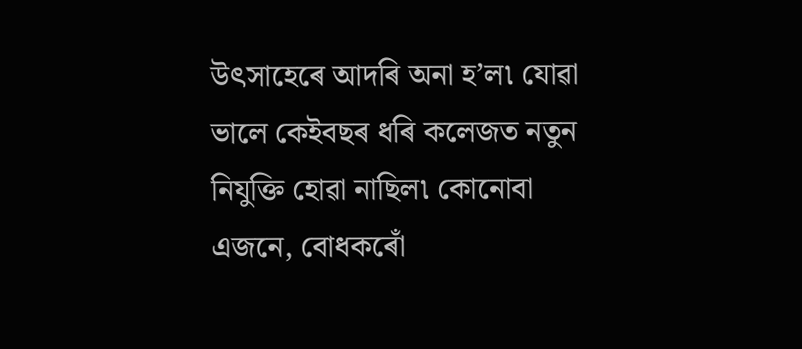উৎসাহেৰে আদৰি অনা হ’ল৷ যোৱা ভালে কেইবছৰ ধৰি কলেজত নতুন নিযুক্তি হোৱা নাছিল৷ কোনোবা এজনে, বোধকৰোঁ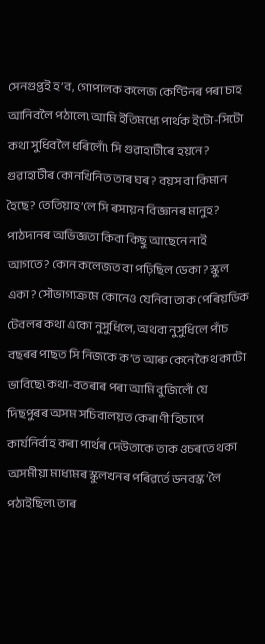সেনগুপ্তই হ’ব, গোপালক কলেজ কেণ্টিনৰ পৰা চাহ আনিবলৈ পঠালে৷ আমি ইতিমধ্যে পাৰ্থক ইটো-সিটো কথা সুধিবলৈ ধৰিলোঁ৷ সি গুৱাহাটীৰে হয়নে? গুৱাহাটীৰ কোনখিনিত তাৰ ঘৰ? বয়স বা কিমান হৈছে? তেতিয়াহ’লে সি ৰসায়ন বিজ্ঞানৰ মানুহ? পাঠদানৰ অভিজ্ঞতা কিবা কিছু আছেনে নাই আগতে? কোন কলেজত বা পঢ়িছিল ডেকা? স্কুল একা? সৌভাগ্যক্ৰমে কোনেও যেনিবা তাক পেৰিয়ডিক টেবলৰ কথা একো নুসুধিলে, অথবা নুসুধিলে পাঁচ বছৰৰ পাছত সি নিজকে ক’ত আৰু কেনেকৈ থকাটো ভাবিছে৷ কথা-বতৰাৰ পৰা আমি বুজিলোঁ যে দিছপুৰৰ অসম সচিবালয়ত কেৰাণী হিচাপে কাৰ্যনিৰ্বাহ কৰা পাৰ্থৰ দেউতাকে তাক ওচৰতে থকা অসমীয়া মাধ্যমৰ স্কুলখনৰ পৰিৱৰ্তে ডনবস্ক’লৈ পঠাইছিল৷ তাৰ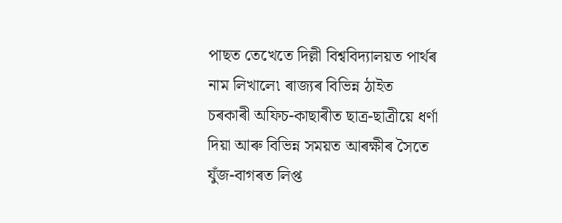পাছত তেখেতে দিল্লী বিশ্ববিদ্যালয়ত পাৰ্থৰ নাম লিখালে৷ ৰাজ্যৰ বিভিন্ন ঠাইত চৰকাৰী অফিচ-কাছাৰীত ছাত্ৰ-ছাত্ৰীয়ে ধৰ্ণা দিয়া আৰু বিভিন্ন সময়ত আৰক্ষীৰ সৈতে যুঁজ-বাগৰত লিপ্ত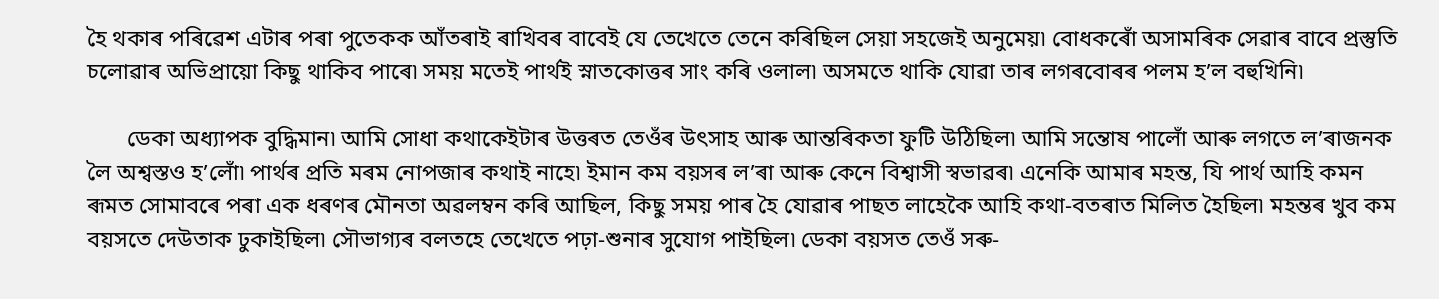হৈ থকাৰ পৰিৱেশ এটাৰ পৰা পুতেকক আঁতৰাই ৰাখিবৰ বাবেই যে তেখেতে তেনে কৰিছিল সেয়া সহজেই অনুমেয়৷ বোধকৰোঁ অসামৰিক সেৱাৰ বাবে প্ৰস্তুতি চলোৱাৰ অভিপ্ৰায়ো কিছু থাকিব পাৰে৷ সময় মতেই পাৰ্থই স্নাতকোত্তৰ সাং কৰি ওলাল৷ অসমতে থাকি যোৱা তাৰ লগৰবোৰৰ পলম হ’ল বহুখিনি৷

       ডেকা অধ্যাপক বুদ্ধিমান৷ আমি সোধা কথাকেইটাৰ উত্তৰত তেওঁৰ উৎসাহ আৰু আন্তৰিকতা ফুটি উঠিছিল৷ আমি সন্তোষ পালোঁ আৰু লগতে ল’ৰাজনক লৈ অশ্বস্তও হ’লোঁ৷ পাৰ্থৰ প্ৰতি মৰম নোপজাৰ কথাই নাহে৷ ইমান কম বয়সৰ ল’ৰা আৰু কেনে বিশ্বাসী স্বভাৱৰ৷ এনেকি আমাৰ মহন্ত, যি পাৰ্থ আহি কমন ৰূমত সোমাবৰে পৰা এক ধৰণৰ মৌনতা অৱলম্বন কৰি আছিল, কিছু সময় পাৰ হৈ যোৱাৰ পাছত লাহেকৈ আহি কথা-বতৰাত মিলিত হৈছিল৷ মহন্তৰ খুব কম বয়সতে দেউতাক ঢুকাইছিল৷ সৌভাগ্যৰ বলতহে তেখেতে পঢ়া-শুনাৰ সুযোগ পাইছিল৷ ডেকা বয়সত তেওঁ সৰু-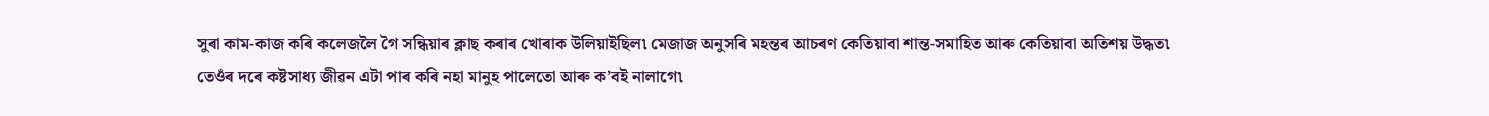সুৰা কাম-কাজ কৰি কলেজলৈ গৈ সন্ধিয়াৰ ক্লাছ কৰাৰ খোৰাক উলিয়াইছিল৷ মেজাজ অনুসৰি মহন্তৰ আচৰণ কেতিয়াবা শান্ত-সমাহিত আৰু কেতিয়াবা অতিশয় উদ্ধত৷ তেওঁৰ দৰে কষ্টসাধ্য জীৱন এটা পাৰ কৰি নহা মানুহ পালেতো আৰু ক’বই নালাগে৷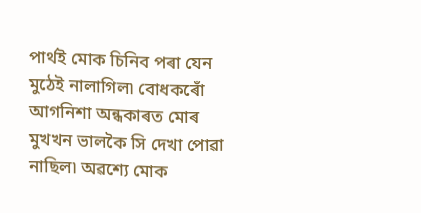পাৰ্থই মোক চিনিব পৰা যেন মুঠেই নালাগিল৷ বোধকৰোঁ আগনিশা অন্ধকাৰত মোৰ মুখখন ভালকৈ সি দেখা পোৱা নাছিল৷ অৱশ্যে মোক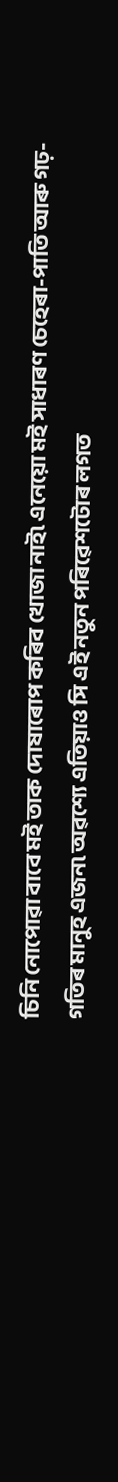চিনি নোপোৱা বাবে মই তাক দোষাৰোপ কৰিব খোজা নাই৷ এনেয়ো মই সাধাৰণ চেহেৰা-পাতি আৰু গঢ়-গতিৰ মানুহ এজন৷ অৱশ্যে এতিয়াও সি এই নতুন পৰিৱেশটোৰ লগত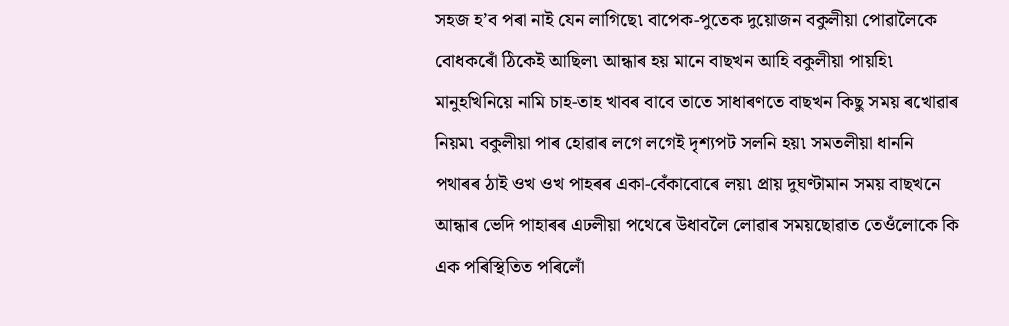সহজ হ’ব পৰা নাই যেন লাগিছে৷ বাপেক-পুতেক দুয়োজন বকুলীয়া পোৱালৈকে বোধকৰোঁ ঠিকেই আছিল৷ আন্ধাৰ হয় মানে বাছখন আহি বকুলীয়া পায়হি৷ মানুহখিনিয়ে নামি চাহ-তাহ খাবৰ বাবে তাতে সাধাৰণতে বাছখন কিছু সময় ৰখোৱাৰ নিয়ম৷ বকুলীয়া পাৰ হোৱাৰ লগে লগেই দৃশ্যপট সলনি হয়৷ সমতলীয়া ধাননি পথাৰৰ ঠাই ওখ ওখ পাহৰৰ একা-বেঁকাবোৰে লয়৷ প্ৰায় দুঘণ্টামান সময় বাছখনে আন্ধাৰ ভেদি পাহাৰৰ এঢলীয়া পথেৰে উধাবলৈ লোৱাৰ সময়ছোৱাত তেওঁলোকে কি এক পৰিস্থিতিত পৰিলোঁ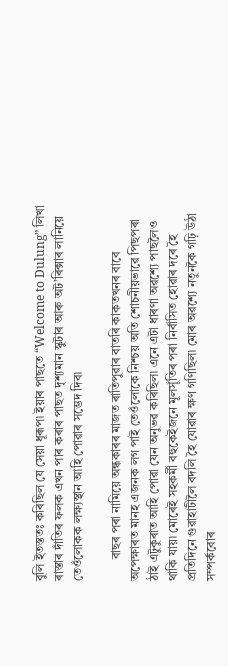বুলি ইতস্ততঃ কৰিছিল যে সেয়া ধূৰূপ৷ ইয়াৰ পাছতে “Welcome to Dulung” লিখা ৰাস্তাৰ দাঁতিৰ ফলক এখন পাৰ কৰাৰ পাছত দৃশ্যমান স্কুটাৰ আৰু অট’ৰিক্সাৰ লানিয়ে তেওঁলোকক লক্ষ্যস্থান আহি পোৱাৰ সম্ভেদ দিব৷

       বাছৰ পৰা নামিয়ে অন্ধকাৰৰ মাজত ৰাতিপুৱাৰ বাতৰি কাকতখনৰ বাবে অপেক্ষাৰত মানহ এজনক লগ পাই তেওঁলোকে নিশ্চয় অতি শোচনীয়ভাৱে পিছপৰা ঠাই এটুকুৰাত আহি পোৱা যেন অনুভৱ কৰিছিল৷ এনে এটা ধাৰণা অৱশ্যে পাছলৈও থাকি যায়৷ মোৰেই সহকৰ্মী বহুকেইজনে মূলসূঁতিৰ পৰা নিৰ্বাসিত হোৱাৰ দৰে হৈ প্ৰতিদিনে গুৱাহাটীলৈ বদলি হৈ যোৱাৰ ক্ষণ গণিছিল৷ মোৰ অৱশ্যে নতুনকৈ গঢ়ি উঠা সম্পৰ্কবোৰ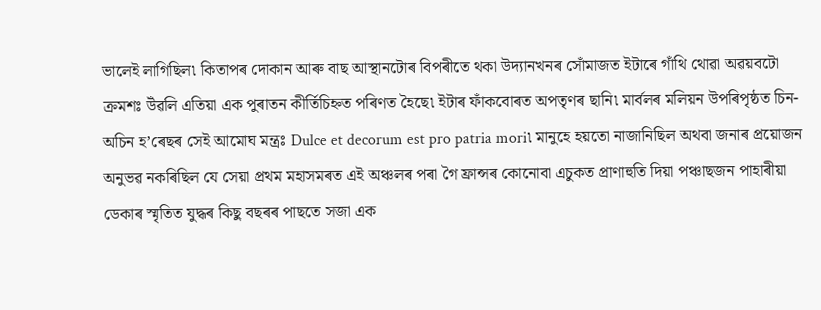ভালেই লাগিছিল৷ কিতাপৰ দোকান আৰু বাছ আস্থানটোৰ বিপৰীতে থকা উদ্যানখনৰ সোঁমাজত ইটাৰে গাঁথি থোৱা অৱয়বটো ক্ৰমশঃ উঁৱলি এতিয়া এক পুৰাতন কীৰ্তিচিহ্নত পৰিণত হৈছে৷ ইটাৰ ফাঁকবোৰত অপতৃণৰ ছানি৷ মাৰ্বলৰ মলিয়ন উপৰিপৃষ্ঠত চিন-অচিন হ’ৰেছৰ সেই আমোঘ মন্ত্ৰঃ Dulce et decorum est pro patria mori৷ মানুহে হয়তো নাজানিছিল অথবা জনাৰ প্ৰয়োজন অনুভৱ নকৰিছিল যে সেয়া প্ৰথম মহাসমৰত এই অঞ্চলৰ পৰা গৈ ফ্ৰান্সৰ কোনোবা এচুকত প্ৰাণাহুতি দিয়া পঞ্চাছজন পাহাৰীয়া ডেকাৰ স্মৃতিত যুদ্ধৰ কিছু বছৰৰ পাছতে সজা এক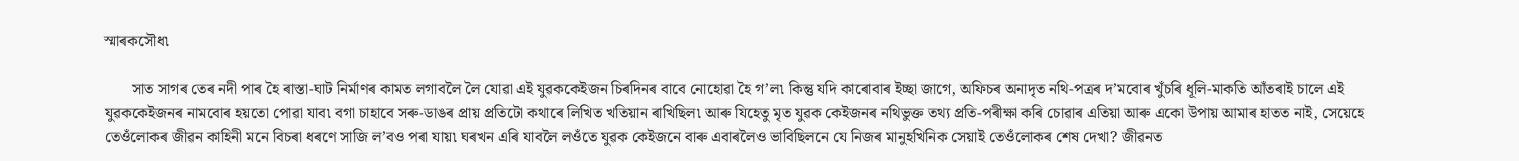স্মাৰকসৌধ৷

       সাত সাগৰ তেৰ নদী পাৰ হৈ ৰাস্তা-ঘাট নিৰ্মাণৰ কামত লগাবলৈ লৈ যোৱা এই যুৱককেইজন চিৰদিনৰ বাবে নোহোৱা হৈ গ’ল৷ কিন্তু যদি কাৰোবাৰ ইচ্ছা জাগে, অফিচৰ অনাদৃত নথি-পত্ৰৰ দ’মবোৰ খুঁচৰি ধূলি-মাকতি আঁতৰাই চালে এই যুৱককেইজনৰ নামবোৰ হয়তো পোৱা যাব৷ বগা চাহাবে সৰু-ডাঙৰ প্ৰায় প্ৰতিটো কথাৰে লিখিত খতিয়ান ৰাখিছিল৷ আৰু যিহেতু মৃত যুৱক কেইজনৰ নথিভুক্ত তথ্য প্ৰতি-পৰীক্ষা কৰি চোৱাৰ এতিয়া আৰু একো উপায় আমাৰ হাতত নাই, সেয়েহে তেওঁলোকৰ জীৱন কাহিনী মনে বিচৰা ধৰণে সাজি ল’বও পৰা যায়৷ ঘৰখন এৰি যাবলৈ লওঁতে যুৱক কেইজনে বাৰু এবাৰলৈও ভাবিছিলনে যে নিজৰ মানুহখিনিক সেয়াই তেওঁলোকৰ শেষ দেখা? জীৱনত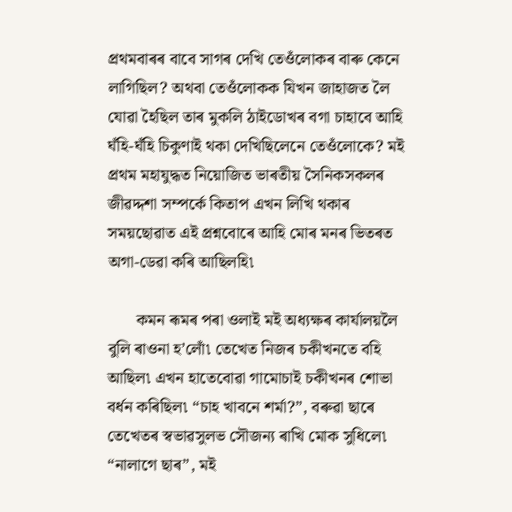প্ৰথমবাৰৰ বাবে সাগৰ দেখি তেওঁলোকৰ বাৰু কেনে লাগিছিল? অথবা তেওঁলোকক যিখন জাহাজত লৈ যোৱা হৈছিল তাৰ মুকলি ঠাইডোখৰ বগা চাহাবে আহি ঘঁহি-ঘঁহি চিকুণাই থকা দেখিছিলেনে তেওঁলোকে? মই প্ৰথম মহাযুদ্ধত নিয়োজিত ভাৰতীয় সৈনিকসকলৰ জীৱদ্দশা সম্পৰ্কে কিতাপ এখন লিখি থকাৰ সময়ছোৱাত এই প্ৰশ্নবোৰে আহি মোৰ মনৰ ভিতৰত অগা-ডেৱা কৰি আছিলহি৷

       কমন ৰূমৰ পৰা ওলাই মই অধ্যক্ষৰ কাৰ্যালয়লৈ বুলি ৰাওনা হ’লোঁ৷ তেখেত নিজৰ চকীখনতে বহি আছিল৷ এখন হাতেবোৱা গামোচাই চকীখনৰ শোভা বৰ্ধন কৰিছিল৷ “চাহ খাবনে শৰ্মা?”, বৰুৱা ছাৰে তেখেতৰ স্বভাৱসুলভ সৌজন্য ৰাখি মোক সুধিলে৷ “নালাগে ছাৰ”, মই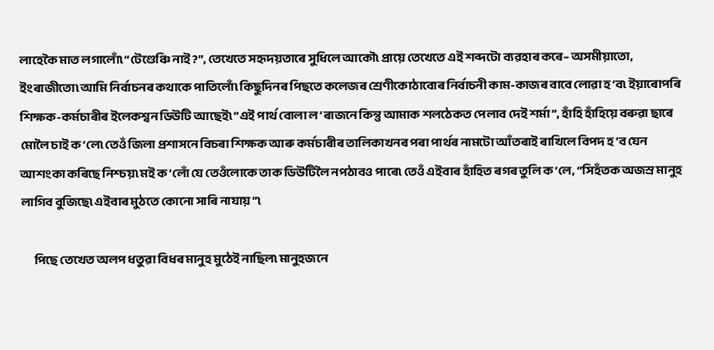লাহেকৈ মাত লগালোঁ৷ “টেণ্ডেঞ্চি নাই?”, তেখেতে সহৃদয়তাৰে সুধিলে আকৌ৷ প্ৰায়ে তেখেতে এই শব্দটো ব্যৱহাৰ কৰে– অসমীয়াতো, ইংৰাজীতো৷ আমি নিৰ্বাচনৰ কথাকে পাতিলোঁ৷ কিছুদিনৰ পিছতে কলেজৰ শ্ৰেণীকোঠাবোৰ নিৰ্বাচনী কাম-কাজৰ বাবে লোৱা হ’ব৷ ইয়াৰোপৰি শিক্ষক-কৰ্মচাৰীৰ ইলেকশ্বন ডিউটি আছেই৷ “এই পাৰ্থ বোলা ল’ৰাজনে কিন্তু আমাক শলঠেকত পেলাব দেই শৰ্মা”, হাঁহি হাঁহিয়ে বৰুৱা ছাৰে মোলৈ চাই ক’লে৷ তেওঁ জিলা প্ৰশাসনে বিচৰা শিক্ষক আৰু কৰ্মচাৰীৰ তালিকাখনৰ পৰা পাৰ্থৰ নামটো আঁতৰাই ৰাখিলে বিপদ হ’ব যেন আশংকা কৰিছে নিশ্চয়৷ মই ক’লোঁ যে তেওঁলোকে তাক ডিউটিলৈ নপঠাবও পাৰে৷ তেওঁ এইবাৰ হাঁহিত ৰগৰ তুলি ক’লে, “সিহঁতক অজস্ৰ মানুহ লাগিব বুজিছে৷ এইবাৰ মুঠতে কোনো সাৰি নাযায়”৷

       পিছে তেখেত অলপ ধতুৱা বিধৰ মানুহ মুঠেই নাছিল৷ মানুহজনে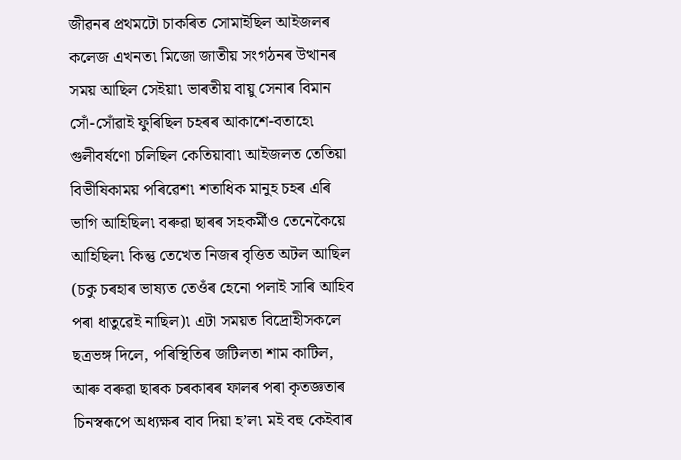জীৱনৰ প্ৰথমটো চাকৰিত সোমাইছিল আইজলৰ কলেজ এখনত৷ মিজো জাতীয় সংগঠনৰ উত্থানৰ সময় আছিল সেইয়া৷ ভাৰতীয় বায়ু সেনাৰ বিমান সোঁ-সোঁৱাই ফুৰিছিল চহৰৰ আকাশে-বতাহে৷ গুলীবৰ্ষণো চলিছিল কেতিয়াবা৷ আইজলত তেতিয়া বিভীষিকাময় পৰিৱেশ৷ শতাধিক মানুহ চহৰ এৰি ভাগি আহিছিল৷ বৰুৱা ছাৰৰ সহকৰ্মীও তেনেকৈয়ে আহিছিল৷ কিন্তু তেখেত নিজৰ বৃত্তিত অটল আছিল (চকু চৰহাৰ ভাষ্যত তেওঁৰ হেনো পলাই সাৰি আহিব পৰা ধাতুৱেই নাছিল)৷ এটা সময়ত বিদ্ৰোহীসকলে ছত্ৰভঙ্গ দিলে, পৰিস্থিতিৰ জটিলতা শাম কাটিল, আৰু বৰুৱা ছাৰক চৰকাৰৰ ফালৰ পৰা কৃতজ্ঞতাৰ চিনস্বৰূপে অধ্যক্ষৰ বাব দিয়া হ’ল৷ মই বহু কেইবাৰ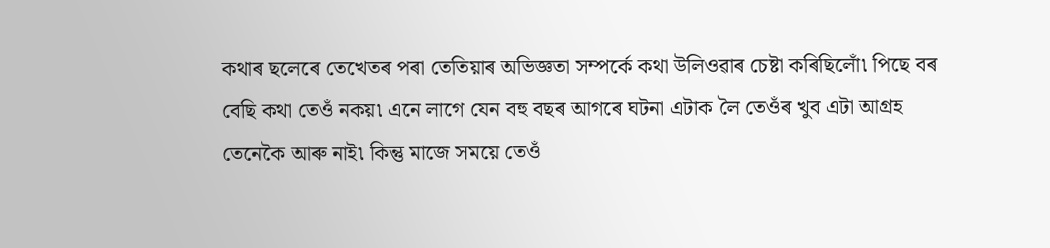কথাৰ ছলেৰে তেখেতৰ পৰা তেতিয়াৰ অভিজ্ঞতা সম্পৰ্কে কথা উলিওৱাৰ চেষ্টা কৰিছিলোঁ৷ পিছে বৰ বেছি কথা তেওঁ নকয়৷ এনে লাগে যেন বহু বছৰ আগৰে ঘটনা এটাক লৈ তেওঁৰ খুব এটা আগ্ৰহ তেনেকৈ আৰু নাই৷ কিন্তু মাজে সময়ে তেওঁ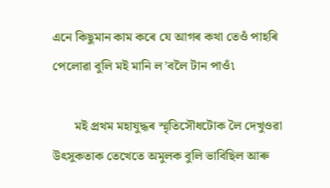এনে কিছুমান কাম কৰে যে আগৰ কথা তেওঁ পাহৰি পেলোৱা বুলি মই মানি ল’বলৈ টান পাওঁ৷

       মই প্ৰথম মহাযুদ্ধৰ স্মৃতিসৌধটোক লৈ দেখুওৱা উৎসুকতাক তেখেতে অমুলক বুলি ভাবিছিল আৰু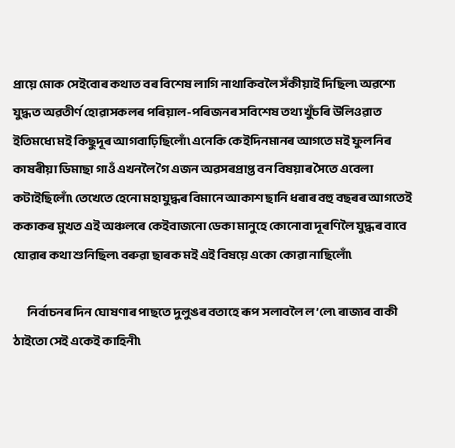প্ৰায়ে মোক সেইবোৰ কথাত বৰ বিশেষ লাগি নাথাকিবলৈ সঁকীয়াই দিছিল৷ অৱশ্যে যুদ্ধত অৱতীৰ্ণ হোৱাসকলৰ পৰিয়াল-পৰিজনৰ সবিশেষ তথ্য খুঁচৰি উলিওৱাত ইতিমধ্যে মই কিছুদূৰ আগবাঢ়িছিলোঁ৷ এনেকি কেইদিনমানৰ আগতে মই ফুলনিৰ কাষৰীয়া ডিমাছা গাওঁ এখনলৈ গৈ এজন অৱসৰপ্ৰাপ্ত বন বিষয়াৰ সৈতে এবেলা কটাইছিলোঁ৷ তেখেতে হেনো মহাযুদ্ধৰ বিমানে আকাশ ছানি ধৰাৰ বহু বছৰৰ আগতেই ককাকৰ মুখত এই অঞ্চলৰে কেইবাজনো ডেকা মানুহে কোনোবা দূৰণিলৈ যুদ্ধৰ বাবে যোৱাৰ কথা শুনিছিল৷ বৰুৱা ছাৰক মই এই বিষয়ে একো কোৱা নাছিলোঁ৷

       নিৰ্বাচনৰ দিন ঘোষণাৰ পাছতে দুলুঙৰ বতাহে ৰূপ সলাবলৈ ল’লে৷ ৰাজ্যৰ বাকী ঠাইতো সেই একেই কাহিনী৷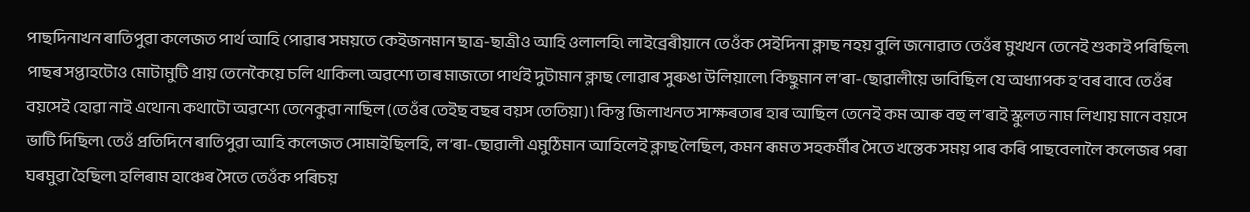পাছদিনাখন ৰাতিপুৱা কলেজত পাৰ্থ আহি পোৱাৰ সময়তে কেইজনমান ছাত্ৰ-ছাত্ৰীও আহি ওলালহি৷ লাইব্ৰেৰীয়ানে তেওঁক সেইদিনা ক্লাছ নহয় বুলি জনোৱাত তেওঁৰ মুখখন তেনেই শুকাই পৰিছিল৷ পাছৰ সপ্তাহটোও মোটামুটি প্ৰায় তেনেকৈয়ে চলি থাকিল৷ অৱশ্যে তাৰ মাজতো পাৰ্থই দুটামান ক্লাছ লোৱাৰ সুৰুঙা উলিয়ালে৷ কিছুমান ল’ৰা-ছোৱালীয়ে ভাবিছিল যে অধ্যাপক হ’বৰ বাবে তেওঁৰ বয়সেই হোৱা নাই এথোন৷ কথাটো অৱশ্যে তেনেকুৱা নাছিল (তেওঁৰ তেইছ বছৰ বয়স তেতিয়া)৷ কিন্তু জিলাখনত সাক্ষৰতাৰ হাৰ আছিল তেনেই কম আৰু বহু ল’ৰাই স্কুলত নাম লিখায় মানে বয়সে ভাটি দিছিল৷ তেওঁ প্ৰতিদিনে ৰাতিপুৱা আহি কলেজত সোমাইছিলহি, ল’ৰা-ছোৱালী এমুঠিমান আহিলেই ক্লাছ লৈছিল, কমন ৰূমত সহকৰ্মীৰ সৈতে খন্তেক সময় পাৰ কৰি পাছবেলালৈ কলেজৰ পৰা ঘৰমুৱা হৈছিল৷ হলিৰাম হাঞ্চেৰ সৈতে তেওঁক পৰিচয়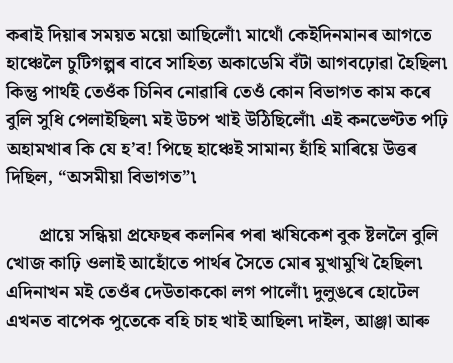কৰাই দিয়াৰ সময়ত ময়ো আছিলোঁ৷ মাথোঁ কেইদিনমানৰ আগতে হাঞ্চেলৈ চুটিগল্পৰ বাবে সাহিত্য অকাডেমি বঁটা আগবঢ়োৱা হৈছিল৷ কিন্তু পাৰ্থই তেওঁক চিনিব নোৱাৰি তেওঁ কোন বিভাগত কাম কৰে বুলি সুধি পেলাইছিল৷ মই উচপ খাই উঠিছিলোঁ৷ এই কনভেণ্টত পঢ়ি অহামখাৰ কি যে হ’ব! পিছে হাঞ্চেই সামান্য হাঁহি মাৰিয়ে উত্তৰ দিছিল, “অসমীয়া বিভাগত”৷

       প্ৰায়ে সন্ধিয়া প্ৰফেছৰ কলনিৰ পৰা ঋষিকেশ বুক ষ্টললৈ বুলি খোজ কাঢ়ি ওলাই আহোঁতে পাৰ্থৰ সৈতে মোৰ মুখামুখি হৈছিল৷ এদিনাখন মই তেওঁৰ দেউতাককো লগ পালোঁ৷ দুলুঙৰে হোটেল এখনত বাপেক পুতেকে বহি চাহ খাই আছিল৷ দাইল, আঞ্জা আৰু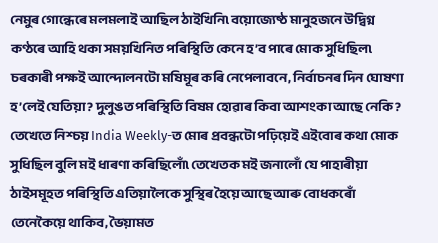নেমুৰ গোন্ধেৰে মলমলাই আছিল ঠাইখিনি৷ বয়োজ্যেষ্ঠ মানুহজনে উদ্বিগ্ন কণ্ঠৰে আহি থকা সময়খিনিত পৰিস্থিতি কেনে হ’ব পাৰে মোক সুধিছিল৷ চৰকাৰী পক্ষই আন্দোলনটো মষিমূৰ কৰি নেপেলাবনে, নিৰ্বাচনৰ দিন ঘোষণা হ’লেই যেতিয়া? দুলুঙত পৰিস্থিতি বিষম হোৱাৰ কিবা আশংকা আছে নেকি? তেখেতে নিশ্চয় India Weekly-ত মোৰ প্ৰবন্ধটো পঢ়িয়েই এইবোৰ কথা মোক সুধিছিল বুলি মই ধাৰণা কৰিছিলোঁ৷ তেখেতক মই জনালোঁ যে পাহাৰীয়া ঠাইসমূহত পৰিস্থিতি এতিয়ালৈকে সুস্থিৰ হৈয়ে আছে আৰু বোধকৰোঁ তেনেকৈয়ে থাকিব, ভৈয়ামত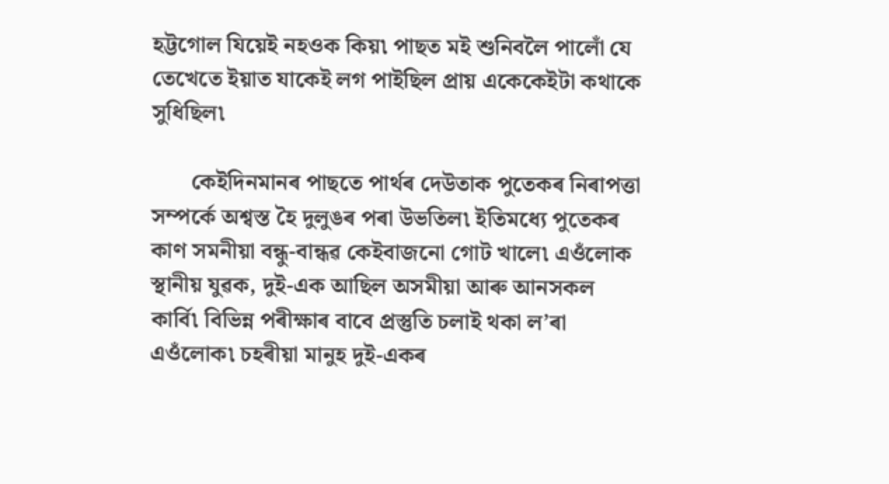হট্টগোল যিয়েই নহওক কিয়৷ পাছত মই শুনিবলৈ পালোঁ যে তেখেতে ইয়াত যাকেই লগ পাইছিল প্ৰায় একেকেইটা কথাকে সুধিছিল৷

       কেইদিনমানৰ পাছতে পাৰ্থৰ দেউতাক পুতেকৰ নিৰাপত্তা সম্পৰ্কে অশ্বস্ত হৈ দুলুঙৰ পৰা উভতিল৷ ইতিমধ্যে পুতেকৰ কাণ সমনীয়া বন্ধু-বান্ধৱ কেইবাজনো গোট খালে৷ এওঁলোক স্থানীয় যুৱক, দুই-এক আছিল অসমীয়া আৰু আনসকল কাৰ্বি৷ বিভিন্ন পৰীক্ষাৰ বাবে প্ৰস্তুতি চলাই থকা ল’ৰা এওঁলোক৷ চহৰীয়া মানুহ দুই-একৰ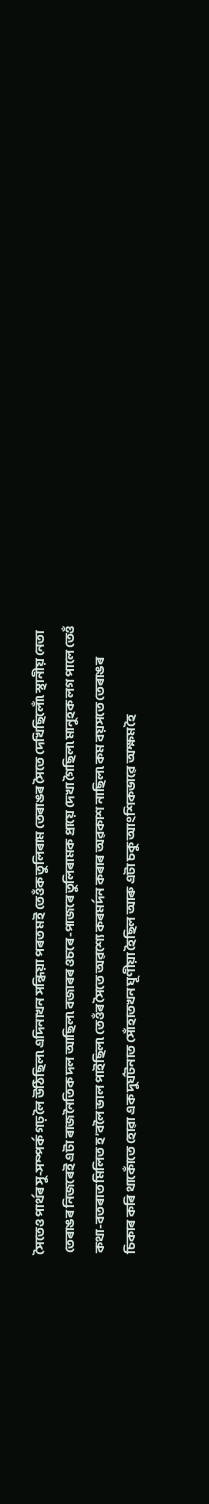সৈতেও পাৰ্থৰ সু-সম্পৰ্ক গঢ় লৈ উঠিছিল৷ এদিনাখন সন্ধিয়া পৰত মই তেওঁক তুলিৰাম তেৰাঙৰ সৈতে দেখিছিলোঁ৷ স্থানীয় নেতা তেৰাঙৰ নিজৰেই এটা ৰাজনৈতিক দল আছিল৷ বজাৰৰ ওচৰে-পাজৰে তুলিৰামক প্ৰায়ে দেখা গৈছিল৷ মানুহক লগ পালে তেওঁ কথা-বতৰাত মিলিত হ’বলৈ ভাল পাইছিল৷ তেওঁৰ সৈতে অৱশ্যে কৰমৰ্দন কৰাৰ অৱকাশ নাছিল৷ কম বয়সতে তেৰাঙৰ চিকাৰ কৰি থাকোঁতে হোৱা এক দুৰ্ঘটনাত সোঁহাতখন ঘূণীয়া হৈছিল আৰু এটা চকু আংশিকভাৱে অক্ষম হৈ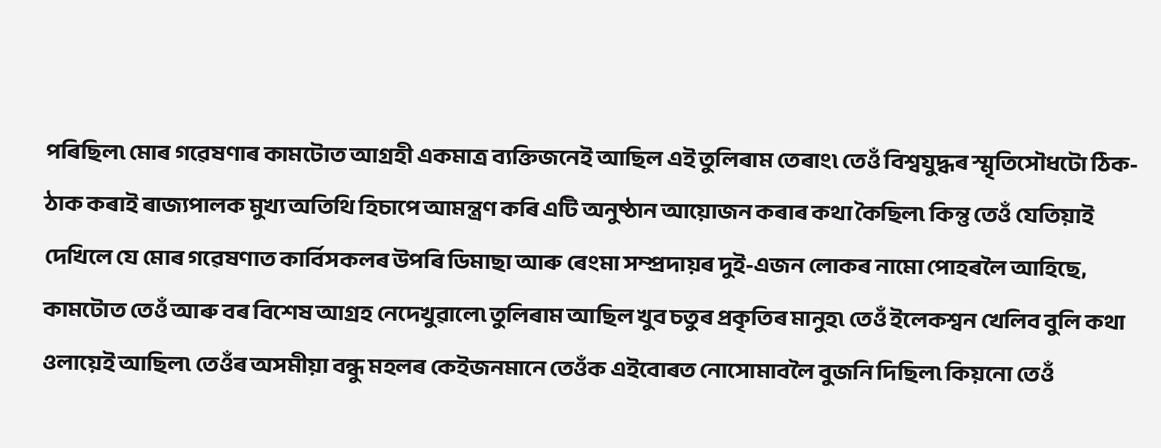পৰিছিল৷ মোৰ গৱেষণাৰ কামটোত আগ্ৰহী একমাত্ৰ ব্যক্তিজনেই আছিল এই তুলিৰাম তেৰাং৷ তেওঁ বিশ্বযুদ্ধৰ স্মৃতিসৌধটো ঠিক-ঠাক কৰাই ৰাজ্যপালক মুখ্য অতিথি হিচাপে আমন্ত্ৰণ কৰি এটি অনুষ্ঠান আয়োজন কৰাৰ কথা কৈছিল৷ কিন্তু তেওঁ যেতিয়াই দেখিলে যে মোৰ গৱেষণাত কাৰ্বিসকলৰ উপৰি ডিমাছা আৰু ৰেংমা সম্প্ৰদায়ৰ দুই-এজন লোকৰ নামো পোহৰলৈ আহিছে, কামটোত তেওঁ আৰু বৰ বিশেষ আগ্ৰহ নেদেখুৱালে৷ তুলিৰাম আছিল খুব চতুৰ প্ৰকৃতিৰ মানুহ৷ তেওঁ ইলেকশ্বন খেলিব বুলি কথা ওলায়েই আছিল৷ তেওঁৰ অসমীয়া বন্ধু মহলৰ কেইজনমানে তেওঁক এইবোৰত নোসোমাবলৈ বুজনি দিছিল৷ কিয়নো তেওঁ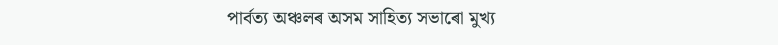পাৰ্বত্য অঞ্চলৰ অসম সাহিত্য সভাৰো মুখ্য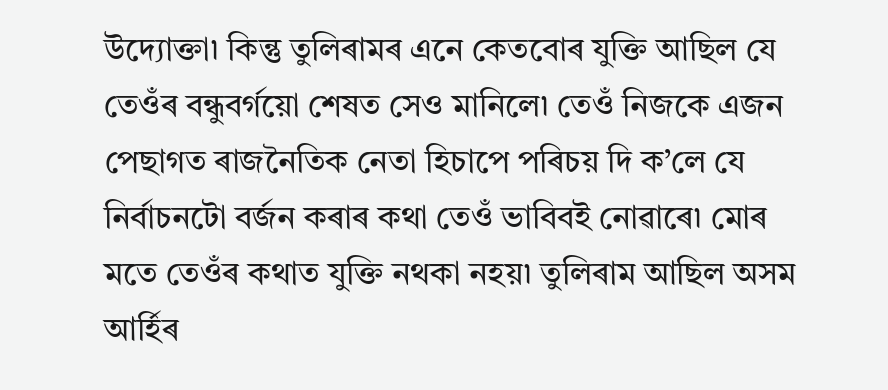উদ্যোক্তা৷ কিন্তু তুলিৰামৰ এনে কেতবোৰ যুক্তি আছিল যে তেওঁৰ বন্ধুবৰ্গয়ো শেষত সেও মানিলে৷ তেওঁ নিজকে এজন পেছাগত ৰাজনৈতিক নেতা হিচাপে পৰিচয় দি ক’লে যে নিৰ্বাচনটো বৰ্জন কৰাৰ কথা তেওঁ ভাবিবই নোৱাৰে৷ মোৰ মতে তেওঁৰ কথাত যুক্তি নথকা নহয়৷ তুলিৰাম আছিল অসম আৰ্হিৰ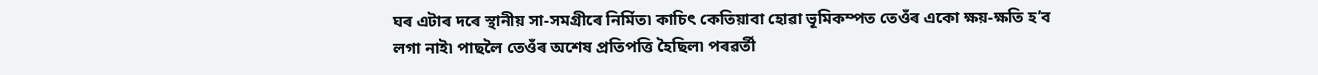ঘৰ এটাৰ দৰে স্থানীয় সা-সমগ্ৰীৰে নিৰ্মিত৷ কাচিৎ কেতিয়াবা হোৱা ভূমিকম্পত তেওঁৰ একো ক্ষয়-ক্ষতি হ’ব লগা নাই৷ পাছলৈ তেওঁৰ অশেষ প্ৰতিপত্তি হৈছিল৷ পৰৱৰ্তী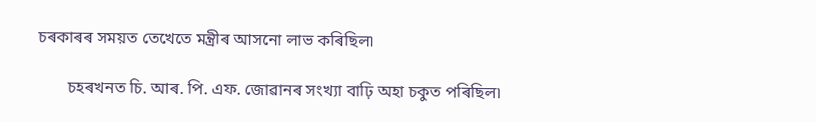চৰকাৰৰ সময়ত তেখেতে মন্ত্ৰীৰ আসনো লাভ কৰিছিল৷

       চহৰখনত চি. আৰ. পি. এফ. জোৱানৰ সংখ্যা বাঢ়ি অহা চকুত পৰিছিল৷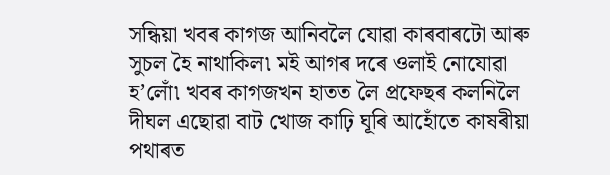সন্ধিয়া খবৰ কাগজ আনিবলৈ যোৱা কাৰবাৰটো আৰু সুচল হৈ নাথাকিল৷ মই আগৰ দৰে ওলাই নোযোৱা হ’লোঁ৷ খবৰ কাগজখন হাতত লৈ প্ৰফেছৰ কলনিলৈ দীঘল এছোৱা বাট খোজ কাঢ়ি ঘূৰি আহোঁতে কাষৰীয়া পথাৰত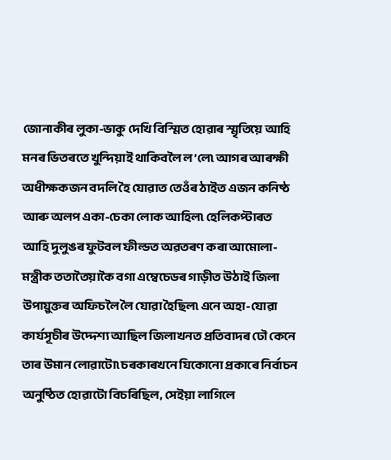জোনাকীৰ লুকা-ভাকু দেখি বিস্মিত হোৱাৰ স্মৃতিয়ে আহি মনৰ ভিতৰতে খুন্দিয়াই থাকিবলৈ ল’লে৷ আগৰ আৰক্ষী অধীক্ষকজন বদলি হৈ যোৱাত তেওঁৰ ঠাইত এজন কনিষ্ঠ আৰু অলপ একা-চেকা লোক আহিল৷ হেলিকপ্টাৰত আহি দুলুঙৰ ফুটবল ফীল্ডত অৱতৰণ কৰা আমোলা-মন্ত্ৰীক ততাতৈয়াকৈ বগা এম্বেচেডৰ গাড়ীত উঠাই জিলা উপায়ুক্তৰ অফিচলৈ লৈ যোৱা হৈছিল৷ এনে অহা-যোৱা কাৰ্যসূচীৰ উদ্দেশ্য আছিল জিলাখনত প্ৰতিবাদৰ ঢৌ কেনে তাৰ উমান লোৱাটো৷ চৰকাৰখনে যিকোনো প্ৰকাৰে নিৰ্বাচন অনুষ্ঠিত হোৱাটো বিচৰিছিল, সেইয়া লাগিলে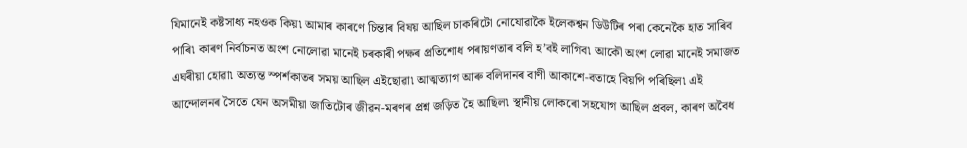যিমানেই কষ্টসাধ্য নহওক কিয়৷ আমাৰ কাৰণে চিন্তাৰ বিষয় আছিল চাকৰিটো নোযোৱাকৈ ইলেকশ্বন ডিউটিৰ পৰা কেনেকৈ হাত সাৰিব পাৰি৷ কাৰণ নিৰ্বাচনত অংশ নোলোৱা মানেই চৰকাৰী পক্ষৰ প্ৰতিশোধ পৰায়ণতাৰ বলি হ’বই লাগিব৷ আকৌ অংশ লোৱা মানেই সমাজত এঘৰীয়া হোৱা৷ অত্যন্ত স্পৰ্শকাতৰ সময় আছিল এইছোৱা৷ আত্মত্যাগ আৰু বলিদানৰ বাণী আকাশে-বতাহে বিয়পি পৰিছিল৷ এই আন্দোলনৰ সৈতে যেন অসমীয়া জাতিটোৰ জীৱন-মৰণৰ প্ৰশ্ন জড়িত হৈ আছিল৷ স্থানীয় লোকৰো সহযোগ আছিল প্ৰবল, কাৰণ অবৈধ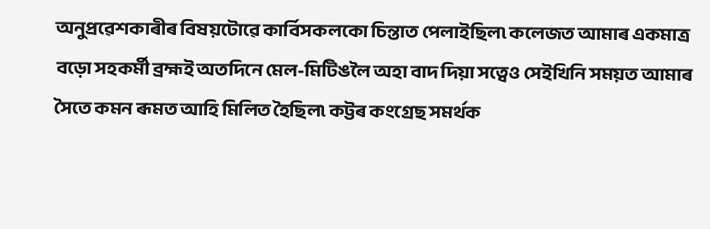অনুপ্ৰৱেশকাৰীৰ বিষয়টোৱে কাৰ্বিসকলকো চিন্তাত পেলাইছিল৷ কলেজত আমাৰ একমাত্ৰ বড়ো সহকৰ্মী ব্ৰহ্মই অতদিনে মেল-মিটিঙলৈ অহা বাদ দিয়া সত্বেও সেইখিনি সময়ত আমাৰ সৈতে কমন ৰূমত আহি মিলিত হৈছিল৷ কট্টৰ কংগ্ৰেছ সমৰ্থক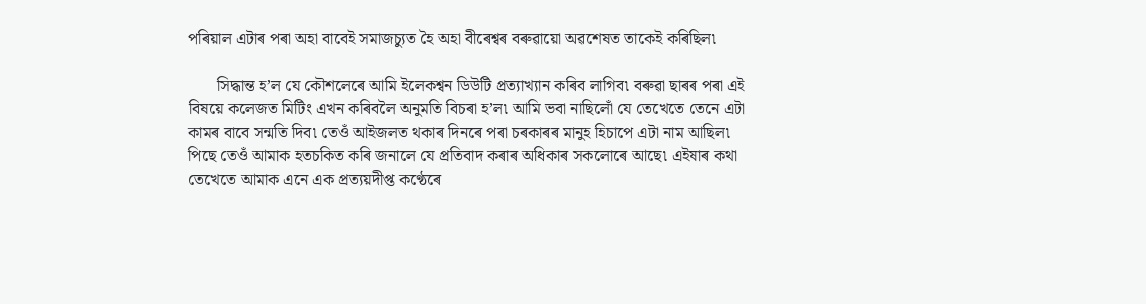পৰিয়াল এটাৰ পৰা অহা বাবেই সমাজচ্যুত হৈ অহা বীৰেশ্বৰ বৰুৱায়ো অৱশেষত তাকেই কৰিছিল৷

       সিদ্ধান্ত হ’ল যে কৌশলেৰে আমি ইলেকশ্বন ডিউটি প্ৰত্যাখ্যান কৰিব লাগিব৷ বৰুৱা ছাৰৰ পৰা এই বিষয়ে কলেজত মিটিং এখন কৰিবলৈ অনুমতি বিচৰা হ’ল৷ আমি ভবা নাছিলোঁ যে তেখেতে তেনে এটা কামৰ বাবে সন্মতি দিব৷ তেওঁ আইজলত থকাৰ দিনৰে পৰা চৰকাৰৰ মানুহ হিচাপে এটা নাম আছিল৷ পিছে তেওঁ আমাক হতচকিত কৰি জনালে যে প্ৰতিবাদ কৰাৰ অধিকাৰ সকলোৰে আছে৷ এইষাৰ কথা তেখেতে আমাক এনে এক প্ৰত্যয়দীপ্ত কণ্ঠেৰে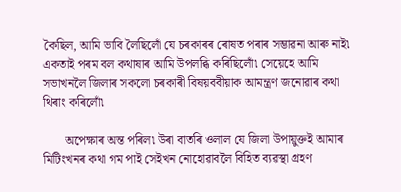কৈছিল, আমি ভাবি লৈছিলোঁ যে চৰকাৰৰ ৰোষত পৰাৰ সম্ভাৱনা আৰু নাই৷ একতাই পৰম বল কথাষাৰ আমি উপলব্ধি কৰিছিলোঁ৷ সেয়েহে আমি সভাখনলৈ জিলাৰ সকলো চৰকাৰী বিষয়ববীয়াক আমন্ত্ৰণ জনোৱাৰ কথা থিৰাং কৰিলোঁ৷

       অপেক্ষাৰ অন্ত পৰিল৷ উৰা বাতৰি ওলাল যে জিলা উপায়ুক্তই আমাৰ মিটিংখনৰ কথা গম পাই সেইখন নোহোৱাবলৈ বিহিত ব্যৱস্থা গ্ৰহণ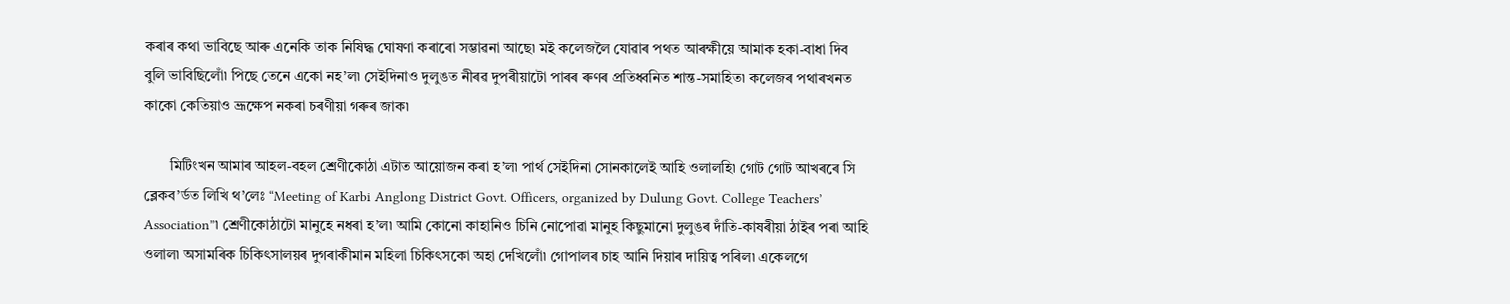কৰাৰ কথা ভাবিছে আৰু এনেকি তাক নিষিদ্ধ ঘোষণা কৰাৰো সম্ভাৱনা আছে৷ মই কলেজলৈ যোৱাৰ পথত আৰক্ষীয়ে আমাক হকা-বাধা দিব বুলি ভাবিছিলোঁ৷ পিছে তেনে একো নহ’ল৷ সেইদিনাও দুলুঙত নীৰৱ দুপৰীয়াটো পাৰৰ ৰুণৰ প্ৰতিধ্বনিত শান্ত-সমাহিত৷ কলেজৰ পথাৰখনত কাকো কেতিয়াও ভ্ৰূক্ষেপ নকৰা চৰণীয়া গৰুৰ জাক৷

       মিটিংখন আমাৰ আহল-বহল শ্ৰেণীকোঠা এটাত আয়োজন কৰা হ’ল৷ পাৰ্থ সেইদিনা সোনকালেই আহি ওলালহি৷ গোট গোট আখৰৰে সি ব্লেকব’ৰ্ডত লিখি থ’লেঃ “Meeting of Karbi Anglong District Govt. Officers, organized by Dulung Govt. College Teachers’ Association”৷ শ্ৰেণীকোঠাটো মানুহে নধৰা হ’ল৷ আমি কোনো কাহানিও চিনি নোপোৱা মানুহ কিছুমানো দুলুঙৰ দাঁতি-কাষৰীয়া ঠাইৰ পৰা আহি ওলাল৷ অসামৰিক চিকিৎসালয়ৰ দুগৰাকীমান মহিলা চিকিৎসকো অহা দেখিলোঁ৷ গোপালৰ চাহ আনি দিয়াৰ দায়িত্ব পৰিল৷ একেলগে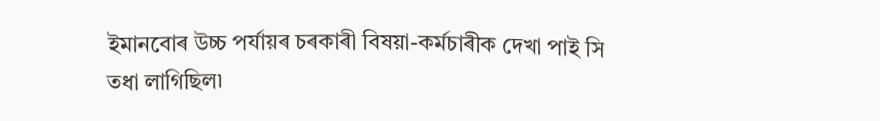ইমানবোৰ উচ্চ পৰ্যায়ৰ চৰকাৰী বিষয়া-কৰ্মচাৰীক দেখা পাই সি তধা লাগিছিল৷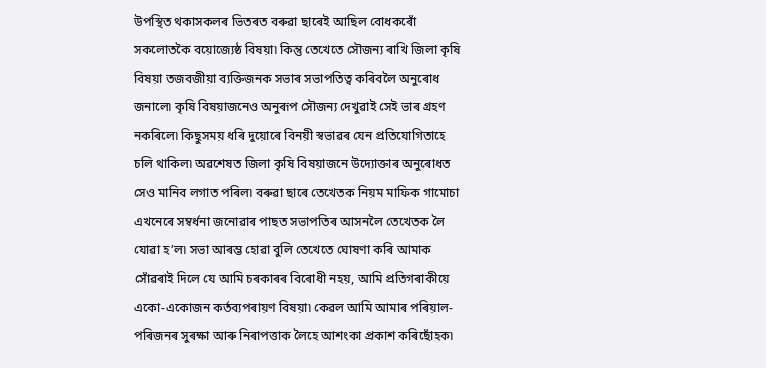উপস্থিত থকাসকলৰ ভিতৰত বৰুৱা ছাৰেই আছিল বোধকৰোঁ সকলোতকৈ বয়োজ্যেষ্ঠ বিষয়া৷ কিন্তু তেখেতে সৌজন্য ৰাখি জিলা কৃষি বিষয়া তজবজীয়া ব্যক্তিজনক সভাৰ সভাপতিত্ব কৰিবলৈ অনুৰোধ জনালে৷ কৃষি বিষয়াজনেও অনুৰূপ সৌজন্য দেখুৱাই সেই ভাৰ গ্ৰহণ নকৰিলে৷ কিছুসময় ধৰি দুয়োৰে বিনয়ী স্বভাৱৰ যেন প্ৰতিযোগিতাহে চলি থাকিল৷ অৱশেষত জিলা কৃষি বিষয়াজনে উদ্যোক্তাৰ অনুৰোধত সেও মানিব লগাত পৰিল৷ বৰুৱা ছাৰে তেখেতক নিয়ম মাফিক গামোচা এখনেৰে সম্বৰ্ধনা জনোৱাৰ পাছত সভাপতিৰ আসনলৈ তেখেতক লৈ যোৱা হ’ল৷ সভা আৰম্ভ হোৱা বুলি তেখেতে ঘোষণা কৰি আমাক সোঁৱৰাই দিলে যে আমি চৰকাৰৰ বিৰোধী নহয়, আমি প্ৰতিগৰাকীয়ে একো-একোজন কৰ্তব্যপৰায়ণ বিষয়া৷ কেৱল আমি আমাৰ পৰিয়াল-পৰিজনৰ সুৰক্ষা আৰু নিৰাপত্তাক লৈহে আশংকা প্ৰকাশ কৰিছোঁহক৷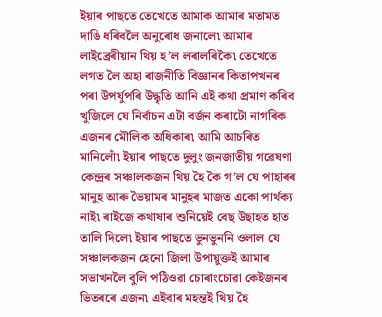ইয়াৰ পাছতে তেখেতে আমাক আমাৰ মতামত দাঙি ধৰিবলৈ অনুৰোধ জনালে৷ আমাৰ লাইব্ৰেৰীয়ান থিয় হ’ল লৰালৰিকৈ৷ তেখেতে লগত লৈ অহা ৰাজনীতি বিজ্ঞানৰ কিতাপখনৰ পৰা উপৰ্যুপৰি উদ্ধৃতি আনি এই কথা প্ৰমাণ কৰিব খুজিলে যে নিৰ্বাচন এটা বৰ্জন কৰাটো নাগৰিক এজনৰ মৌলিক অধিকাৰ৷ আমি আচৰিত মানিলোঁ৷ ইয়াৰ পাছতে দুলুং জনজাতীয় গৱেষণা কেন্দ্ৰৰ সঞ্চালকজন থিয় হৈ কৈ গ’ল যে পাহাৰৰ মানুহ আৰু ভৈয়ামৰ মানুহৰ মাজত একো পাৰ্থক্য নাই৷ ৰাইজে কথাষাৰ শুনিয়েই বেছ উছাহত হাত তালি দিলে৷ ইয়াৰ পাছতে ভুনভুননি ওলাল যে সঞ্চালকজন হেনো জিলা উপায়ুক্তই আমাৰ সভাখনলৈ বুলি পঠিওৱা চোৰাংচোৱা কেইজনৰ ভিতৰৰে এজন৷ এইবাৰ মহন্তই থিয় হৈ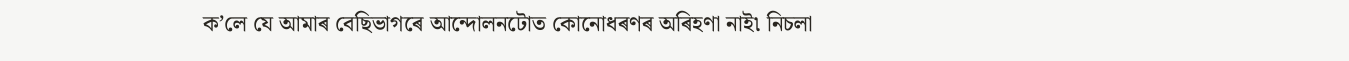ক’লে যে আমাৰ বেছিভাগৰে আন্দোলনটোত কোনোধৰণৰ অৰিহণা নাই৷ নিচলা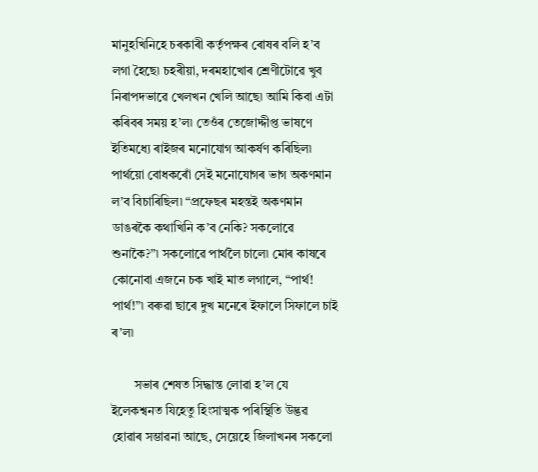মানুহখিনিহে চৰকাৰী কৰ্তৃপক্ষৰ ৰোষৰ বলি হ’ব লগা হৈছে৷ চহৰীয়া, দৰমহাখোৰ শ্ৰেণীটোৱে খুব নিৰাপদভাৱে খেলখন খেলি আছে৷ আমি কিবা এটা কৰিবৰ সময় হ’ল৷ তেওঁৰ তেজোদ্দীপ্ত ভাষণে ইতিমধ্যে ৰাইজৰ মনোযোগ আকৰ্ষণ কৰিছিল৷ পাৰ্থয়ো বোধকৰোঁ সেই মনোযোগৰ ভাগ অকণমান ল’ব বিচাৰিছিল৷ “প্ৰফেছৰ মহন্তই অকণমান ডাঙৰকৈ কথাখিনি ক’ব নেকি? সকলোৱে শুনাকৈ?”৷ সকলোৱে পাৰ্থলৈ চালে৷ মোৰ কাষৰে কোনোবা এজনে চক খাই মাত লগালে, “পাৰ্থ! পাৰ্থ!”৷ বৰুৱা ছাৰে দুখ মনেৰে ইফালে সিফালে চাই ৰ’ল৷

       সভাৰ শেষত সিদ্ধান্ত লোৱা হ’ল যে ইলেকশ্বনত যিহেতু হিংসাত্মক পৰিস্থিতি উদ্ভৱ হোৱাৰ সম্ভাৱনা আছে, সেয়েহে জিলাখনৰ সকলো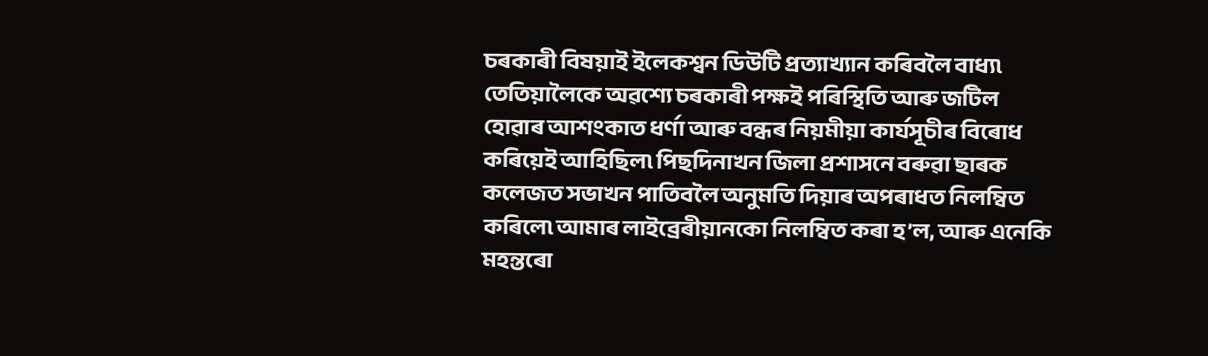চৰকাৰী বিষয়াই ইলেকশ্বন ডিউটি প্ৰত্যাখ্যান কৰিবলৈ বাধ্য৷ তেতিয়ালৈকে অৱশ্যে চৰকাৰী পক্ষই পৰিস্থিতি আৰু জটিল হোৱাৰ আশংকাত ধৰ্ণা আৰু বন্ধৰ নিয়মীয়া কাৰ্যসূচীৰ বিৰোধ কৰিয়েই আহিছিল৷ পিছদিনাখন জিলা প্ৰশাসনে বৰুৱা ছাৰক কলেজত সভাখন পাতিবলৈ অনুমতি দিয়াৰ অপৰাধত নিলম্বিত কৰিলে৷ আমাৰ লাইব্ৰেৰীয়ানকো নিলম্বিত কৰা হ’ল, আৰু এনেকি মহন্তৰো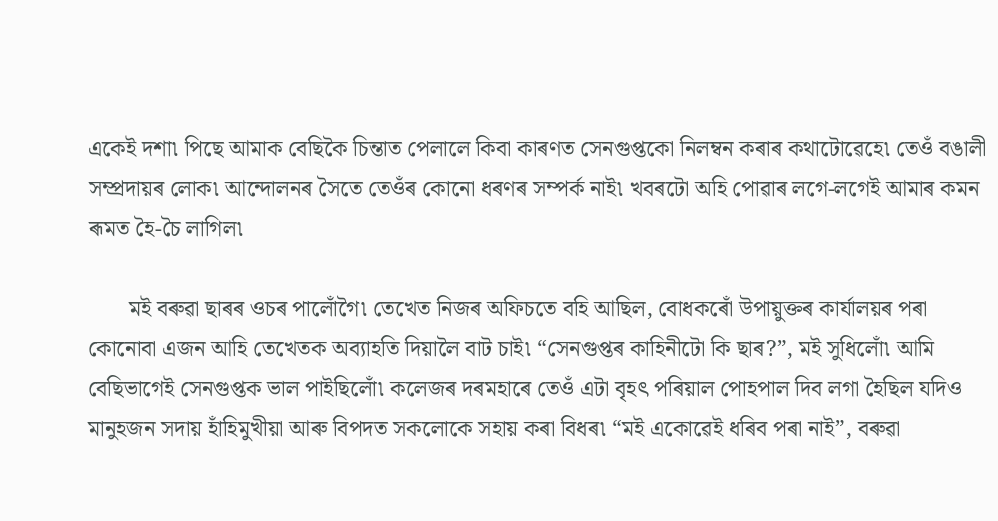একেই দশা৷ পিছে আমাক বেছিকৈ চিন্তাত পেলালে কিবা কাৰণত সেনগুপ্তকো নিলম্বন কৰাৰ কথাটোৱেহে৷ তেওঁ বঙালী সম্প্ৰদায়ৰ লোক৷ আন্দোলনৰ সৈতে তেওঁৰ কোনো ধৰণৰ সম্পৰ্ক নাই৷ খবৰটো অহি পোৱাৰ লগে-লগেই আমাৰ কমন ৰূমত হৈ-চৈ লাগিল৷

       মই বৰুৱা ছাৰৰ ওচৰ পালোঁগৈ৷ তেখেত নিজৰ অফিচতে বহি আছিল, বোধকৰোঁ উপায়ুক্তৰ কাৰ্যালয়ৰ পৰা কোনোবা এজন আহি তেখেতক অব্যাহতি দিয়ালৈ বাট চাই৷ “সেনগুপ্তৰ কাহিনীটো কি ছাৰ?”, মই সুধিলোঁ৷ আমি বেছিভাগেই সেনগুপ্তক ভাল পাইছিলোঁ৷ কলেজৰ দৰমহাৰে তেওঁ এটা বৃহৎ পৰিয়াল পোহপাল দিব লগা হৈছিল যদিও মানুহজন সদায় হাঁহিমুখীয়া আৰু বিপদত সকলোকে সহায় কৰা বিধৰ৷ “মই একোৱেই ধৰিব পৰা নাই”, বৰুৱা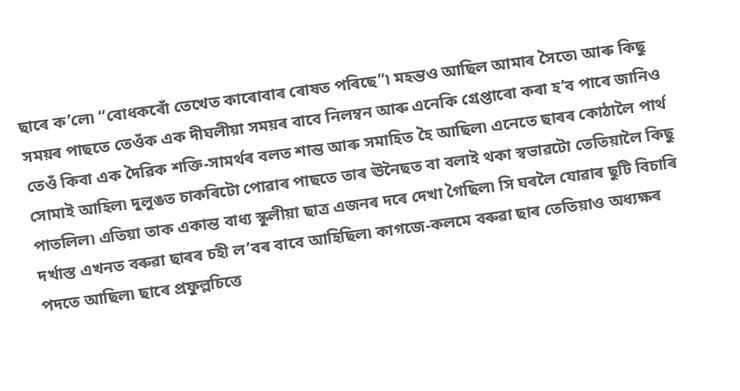ছাৰে ক’লে৷ “বোধকৰোঁ তেখেত কাৰোবাৰ ৰোষত পৰিছে”৷ মহন্তও আছিল আমাৰ সৈতে৷ আৰু কিছু সময়ৰ পাছতে তেওঁক এক দীঘলীয়া সময়ৰ বাবে নিলম্বন আৰু এনেকি গ্ৰেপ্তাৰো কৰা হ’ব পাৰে জানিও তেওঁ কিবা এক দৈৱিক শক্তি-সামৰ্থৰ বলত শান্ত আৰু সমাহিত হৈ আছিল৷ এনেতে ছাৰৰ কোঠালৈ পাৰ্থ সোমাই আহিল৷ দুলুঙত চাকৰিটো পোৱাৰ পাছতে তাৰ ঊনৈছত বা বলাই থকা স্বভাৱটো তেতিয়ালৈ কিছু পাতলিল৷ এতিয়া তাক একান্ত বাধ্য স্কুলীয়া ছাত্ৰ এজনৰ দৰে দেখা গৈছিল৷ সি ঘৰলৈ যোৱাৰ ছুটি বিচাৰি দৰ্খাস্ত এখনত বৰুৱা ছাৰৰ চহী ল’বৰ বাবে আহিছিল৷ কাগজে-কলমে বৰুৱা ছাৰ তেতিয়াও অধ্যক্ষৰ পদতে আছিল৷ ছাৰে প্ৰফুল্লচিত্তে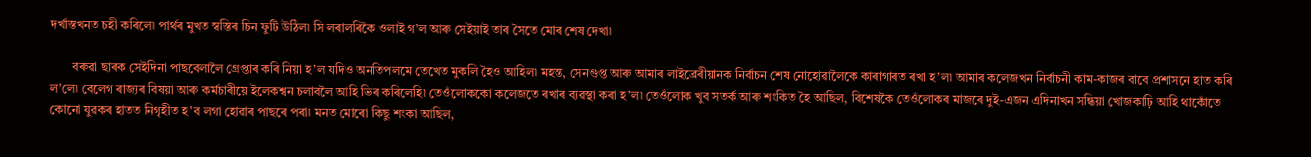দৰ্খাস্তখনত চহী কৰিলে৷ পাৰ্থৰ মুখত স্বস্তিৰ চিন ফুটি উঠিল৷ সি লৰালৰিকৈ ওলাই গ’ল আৰু সেইয়াই তাৰ সৈতে মোৰ শেষ দেখা৷

       বৰুৱা ছাৰক সেইদিনা পাছবেলালৈ গ্ৰেপ্তাৰ কৰি নিয়া হ’ল যদিও অনতিপলমে তেখেত মুকলি হৈও আহিল৷ মহন্ত, সেনগুপ্ত আৰু আমাৰ লাইব্ৰেৰীয়ানক নিৰ্বাচন শেষ নোহোৱালৈকে কাৰাগাৰত ৰখা হ’ল৷ আমাৰ কলেজখন নিৰ্বাচনী কাম-কাজৰ বাবে প্ৰশাসনে হাত কৰি ল’লে৷ বেলেগ ৰাজ্যৰ বিষয়া আৰু কৰ্মচাৰীয়ে ইলেকশ্বন চলাবলৈ আহি ভিৰ কৰিলেহি৷ তেওঁলোককো কলেজতে ৰখাৰ ব্যৱস্থা কৰা হ’ল৷ তেওঁলোক খুব সতৰ্ক আৰু শংকিত হৈ আছিল, বিশেষকৈ তেওঁলোকৰ মাজৰে দুই-এজন এদিনাখন সন্ধিয়া খোজকাঢ়ি আহি থাকোঁতে কোনো যুৱকৰ হাতত নিগৃহীত হ’ব লগা হোৱাৰ পাছৰে পৰা৷ মনত মোৰো কিছু শংকা আছিল,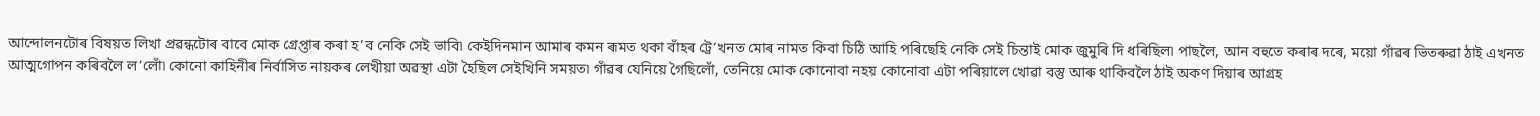আন্দোলনটোৰ বিষয়ত লিখা প্ৰৱন্ধটোৰ বাবে মোক গ্ৰেপ্তাৰ কৰা হ’ব নেকি সেই ভাবি৷ কেইদিনমান আমাৰ কমন ৰূমত থকা বাঁহৰ ট্ৰে’খনত মোৰ নামত কিবা চিঠি আহি পৰিছেহি নেকি সেই চিন্তাই মোক জুমুৰি দি ধৰিছিল৷ পাছলৈ, আন বহুতে কৰাৰ দৰে, ময়ো গাঁৱৰ ভিতৰুৱা ঠাই এখনত আত্মগোপন কৰিবলৈ ল’লোঁ৷ কোনো কাহিনীৰ নিৰ্বাসিত নায়কৰ লেখীয়া অৱস্থা এটা হৈছিল সেইখিনি সময়ত৷ গাঁৱৰ যেনিয়ে গৈছিলোঁ, তেনিয়ে মোক কোনোবা নহয় কোনোবা এটা পৰিয়ালে খোৱা বস্তু আৰু থাকিবলৈ ঠাই অকণ দিয়াৰ আগ্ৰহ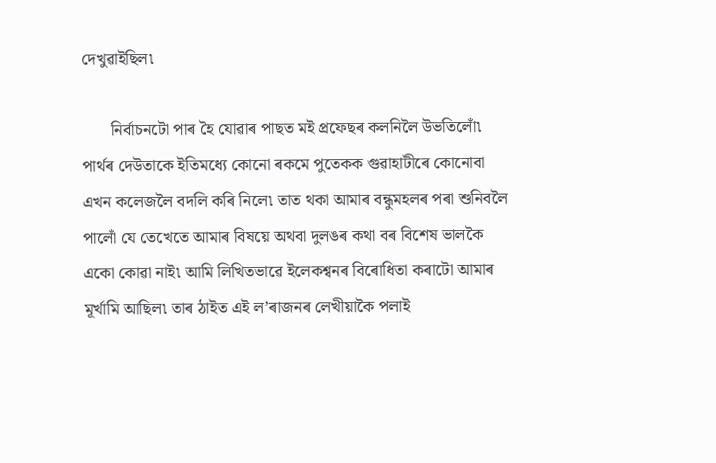দেখুৱাইছিল৷

       নিৰ্বাচনটো পাৰ হৈ যোৱাৰ পাছত মই প্ৰফেছৰ কলনিলৈ উভতিলোঁ৷ পাৰ্থৰ দেউতাকে ইতিমধ্যে কোনো ৰকমে পুতেকক গুৱাহাটীৰে কোনোবা এখন কলেজলৈ বদলি কৰি নিলে৷ তাত থকা আমাৰ বন্ধুমহলৰ পৰা শুনিবলৈ পালোঁ যে তেখেতে আমাৰ বিষয়ে অথবা দুলঙৰ কথা বৰ বিশেষ ভালকৈ একো কোৱা নাই৷ আমি লিখিতভাৱে ইলেকশ্বনৰ বিৰোধিতা কৰাটো আমাৰ মূৰ্খামি আছিল৷ তাৰ ঠাইত এই ল’ৰাজনৰ লেখীয়াকৈ পলাই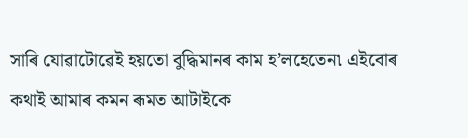সাৰি যোৱাটোৱেই হয়তো বুদ্ধিমানৰ কাম হ’লহেতেন৷ এইবোৰ কথাই আমাৰ কমন ৰূমত আটাইকে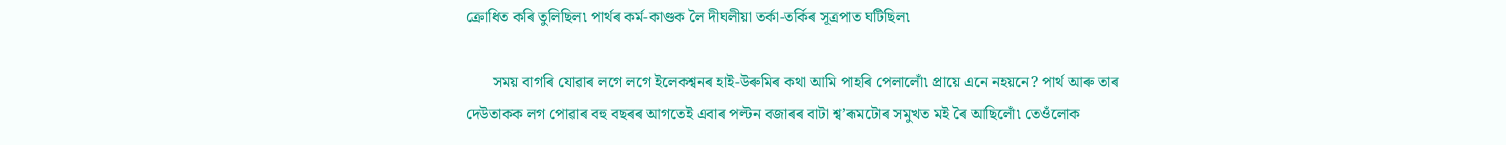ক্ৰোধিত কৰি তুলিছিল৷ পাৰ্থৰ কৰ্ম-কাণ্ডক লৈ দীঘলীয়া তৰ্কা-তৰ্কিৰ সূত্ৰপাত ঘটিছিল৷

       সময় বাগৰি যোৱাৰ লগে লগে ইলেকশ্বনৰ হাই-উৰুমিৰ কথা আমি পাহৰি পেলালোঁ৷ প্ৰায়ে এনে নহয়নে? পাৰ্থ আৰু তাৰ দেউতাকক লগ পোৱাৰ বহু বছৰৰ আগতেই এবাৰ পল্টন বজাৰৰ বাটা শ্ব’ৰূমটোৰ সমুখত মই ৰৈ আছিলোঁ৷ তেওঁলোক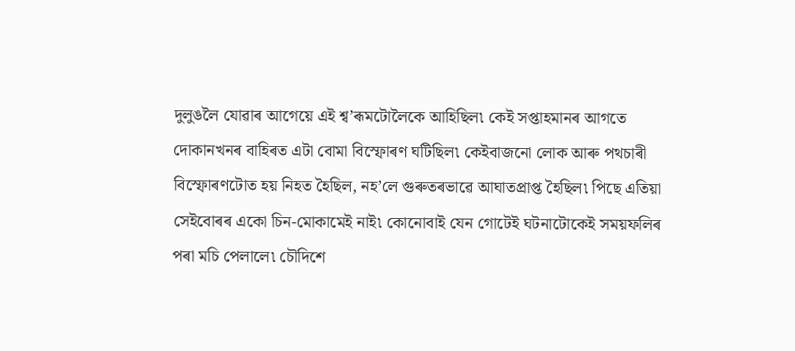দুলুঙলৈ যোৱাৰ আগেয়ে এই শ্ব’ৰূমটোলৈকে আহিছিল৷ কেই সপ্তাহমানৰ আগতে দোকানখনৰ বাহিৰত এটা বোমা বিস্ফোৰণ ঘটিছিল৷ কেইবাজনো লোক আৰু পথচাৰী বিস্ফোৰণটোত হয় নিহত হৈছিল, নহ’লে গুৰুতৰভাৱে আঘাতপ্ৰাপ্ত হৈছিল৷ পিছে এতিয়া সেইবোৰৰ একো চিন-মোকামেই নাই৷ কোনোবাই যেন গোটেই ঘটনাটোকেই সময়ফলিৰ পৰা মচি পেলালে৷ চৌদিশে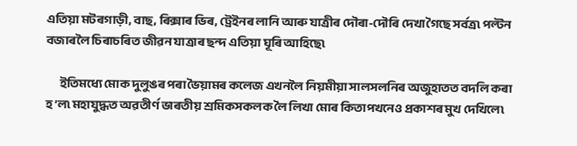এতিয়া মটৰগাড়ী, বাছ, ৰিক্সাৰ ভিৰ, ট্ৰেইনৰ লানি আৰু যাত্ৰীৰ দৌৰা-দৌৰি দেখা গৈছে সৰ্বত্ৰ৷ পল্টন বজাৰলৈ চিৰাচৰিত জীৱন যাত্ৰাৰ ছন্দ এতিয়া ঘূৰি আহিছে৷

       ইতিমধ্যে মোক দুলুঙৰ পৰা ভৈয়ামৰ কলেজ এখনলৈ নিয়মীয়া সালসলনিৰ অজুহাতত বদলি কৰা হ’ল৷ মহাযুদ্ধত অৱতীৰ্ণ ভাৰতীয় শ্ৰমিকসকলক লৈ লিখা মোৰ কিতাপখনেও প্ৰকাশৰ মুখ দেখিলে৷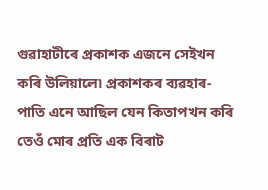গুৱাহাটীৰে প্ৰকাশক এজনে সেইখন কৰি উলিয়ালে৷ প্ৰকাশকৰ ব্যৱহাৰ-পাতি এনে আছিল যেন কিতাপখন কৰি তেওঁ মোৰ প্ৰতি এক বিৰাট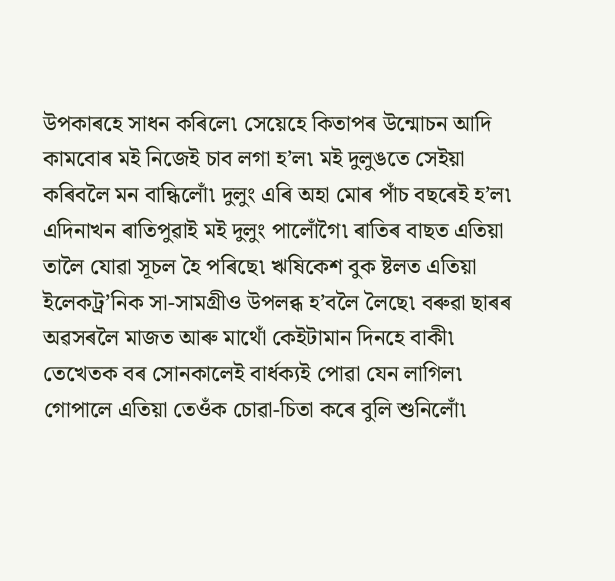উপকাৰহে সাধন কৰিলে৷ সেয়েহে কিতাপৰ উন্মোচন আদি কামবোৰ মই নিজেই চাব লগা হ’ল৷ মই দুলুঙতে সেইয়া কৰিবলৈ মন বান্ধিলোঁ৷ দুলুং এৰি অহা মোৰ পাঁচ বছৰেই হ’ল৷ এদিনাখন ৰাতিপুৱাই মই দুলুং পালোঁগৈ৷ ৰাতিৰ বাছত এতিয়া তালৈ যোৱা সূচল হৈ পৰিছে৷ ঋষিকেশ বুক ষ্টলত এতিয়া ইলেকট্ৰ’নিক সা-সামগ্ৰীও উপলব্ধ হ’বলৈ লৈছে৷ বৰুৱা ছাৰৰ অৱসৰলৈ মাজত আৰু মাথোঁ কেইটামান দিনহে বাকী৷ তেখেতক বৰ সোনকালেই বাৰ্ধক্যই পোৱা যেন লাগিল৷ গোপালে এতিয়া তেওঁক চোৱা-চিতা কৰে বুলি শুনিলোঁ৷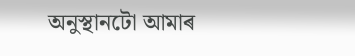অনুস্থানটো আমাৰ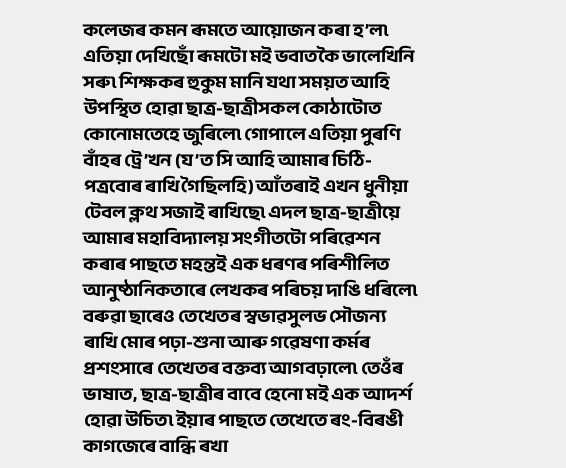কলেজৰ কমন ৰূমতে আয়োজন কৰা হ’ল৷ এতিয়া দেখিছোঁ ৰূমটো মই ভবাতকৈ ভালেখিনি সৰু৷ শিক্ষকৰ হুকুম মানি যথা সময়ত আহি উপস্থিত হোৱা ছাত্ৰ-ছাত্ৰীসকল কোঠাটোত কোনোমতেহে জুৰিলে৷ গোপালে এতিয়া পুৰণি বাঁহৰ ট্ৰে’খন (য’ত সি আহি আমাৰ চিঠি-পত্ৰবোৰ ৰাখি গৈছিলহি) আঁতৰাই এখন ধুনীয়া টেবল ক্লথ সজাই ৰাখিছে৷ এদল ছাত্ৰ-ছাত্ৰীয়ে আমাৰ মহাবিদ্যালয় সংগীতটো পৰিৱেশন কৰাৰ পাছতে মহন্তই এক ধৰণৰ পৰিশীলিত আনুষ্ঠানিকতাৰে লেখকৰ পৰিচয় দাঙি ধৰিলে৷ বৰুৱা ছাৰেও তেখেতৰ স্বভাৱসুলভ সৌজন্য ৰাখি মোৰ পঢ়া-শুনা আৰু গৱেষণা কৰ্মৰ প্ৰশংসাৰে তেখেতৰ বক্তব্য আগবঢ়ালে৷ তেওঁৰ ভাষাত, ছাত্ৰ-ছাত্ৰীৰ বাবে হেনো মই এক আদৰ্শ হোৱা উচিত৷ ইয়াৰ পাছতে তেখেতে ৰং-বিৰঙী কাগজেৰে বান্ধি ৰখা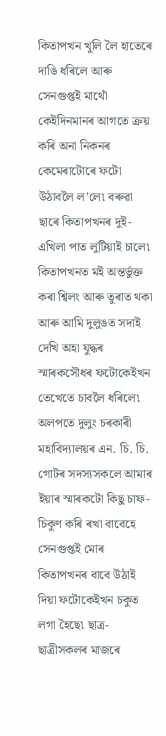কিতাপখন খুলি লৈ হাতেৰে দাঙি ধৰিলে আৰু সেনগুপ্তই মাথোঁ কেইদিনমানৰ আগতে ক্ৰয় কৰি অনা নিকনৰ কেমেৰাটোৰে ফটো উঠাবলৈ ল’লে৷ বৰুৱা ছাৰে কিতাপখনৰ দুই-এখিলা পাত লুটিয়াই চালে৷ কিতাপখনত মই অন্তৰ্ভুক্ত কৰা শ্বিলং আৰু তুৰাত থকা আৰু আমি দুলুঙত সদাই দেখি অহা যুদ্ধৰ স্মাৰকসৌধৰ ফটোকেইখন তেখেতে চাবলৈ ধৰিলে৷ অলপতে দুলুং চৰকাৰী মহাবিদ্যালয়ৰ এন. চি. চি. গোটৰ সদস্যসকলে আমাৰ ইয়াৰ স্মাৰকটো কিছু চাফ-চিকুণ কৰি ৰখা বাবেহে সেনগুপ্তই মোৰ কিতাপখনৰ বাবে উঠাই দিয়া ফটোকেইখন চকুত লগা হৈছে৷ ছাত্ৰ-ছাত্ৰীসকলৰ মাজৰে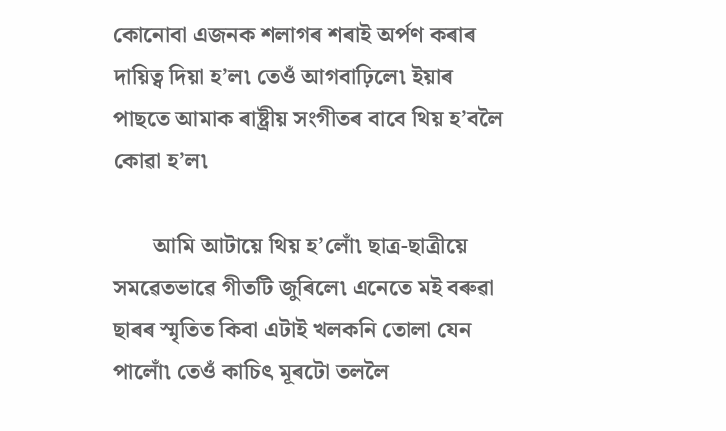কোনোবা এজনক শলাগৰ শৰাই অৰ্পণ কৰাৰ দায়িত্ব দিয়া হ’ল৷ তেওঁ আগবাঢ়িলে৷ ইয়াৰ পাছতে আমাক ৰাষ্ট্ৰীয় সংগীতৰ বাবে থিয় হ’বলৈ কোৱা হ’ল৷

       আমি আটায়ে থিয় হ’লোঁ৷ ছাত্ৰ-ছাত্ৰীয়ে সমৱেতভাৱে গীতটি জুৰিলে৷ এনেতে মই বৰুৱা ছাৰৰ স্মৃতিত কিবা এটাই খলকনি তোলা যেন পালোঁ৷ তেওঁ কাচিৎ মূৰটো তললৈ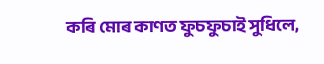কৰি মোৰ কাণত ফুচফুচাই সুধিলে,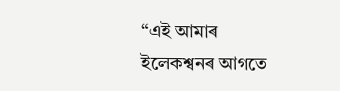“এই আমাৰ ইলেকশ্বনৰ আগতে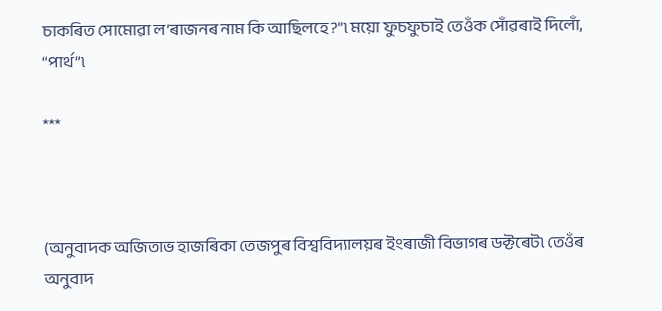চাকৰিত সোমোৱা ল’ৰাজনৰ নাম কি আছিলহে?”৷ ময়ো ফুচফুচাই তেওঁক সোঁৱৰাই দিলোঁ, “পাৰ্থ”৷

***



(অনুবাদক অজিতাভ হাজৰিকা তেজপুৰ বিশ্ববিদ্যালয়ৰ ইংৰাজী বিভাগৰ ডক্টৰেট৷ তেওঁৰ অনুবাদ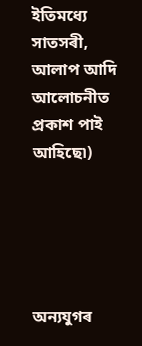ইতিমধ্যে সাতসৰী, আলাপ আদি আলোচনীত প্ৰকাশ পাই আহিছে৷)





অন্যযুগৰ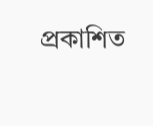প্ৰকাশিত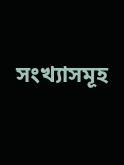সংখ্যাসমূহ